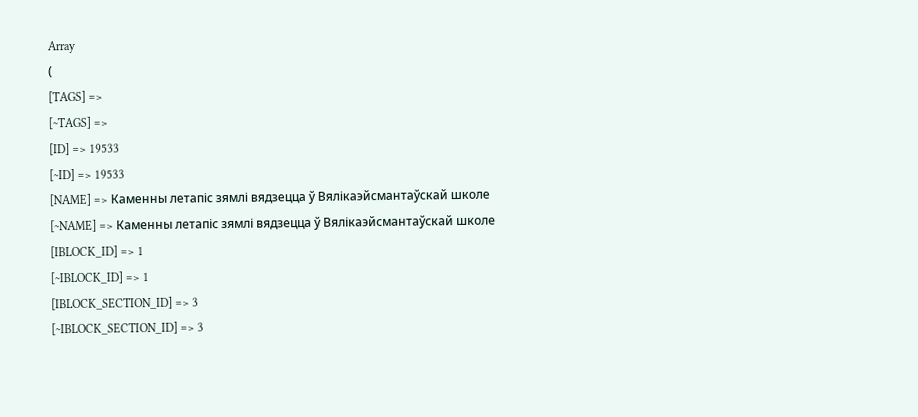Array
(
[TAGS] =>
[~TAGS] =>
[ID] => 19533
[~ID] => 19533
[NAME] => Каменны летапіс зямлі вядзецца ў Вялікаэйсмантаўскай школе
[~NAME] => Каменны летапіс зямлі вядзецца ў Вялікаэйсмантаўскай школе
[IBLOCK_ID] => 1
[~IBLOCK_ID] => 1
[IBLOCK_SECTION_ID] => 3
[~IBLOCK_SECTION_ID] => 3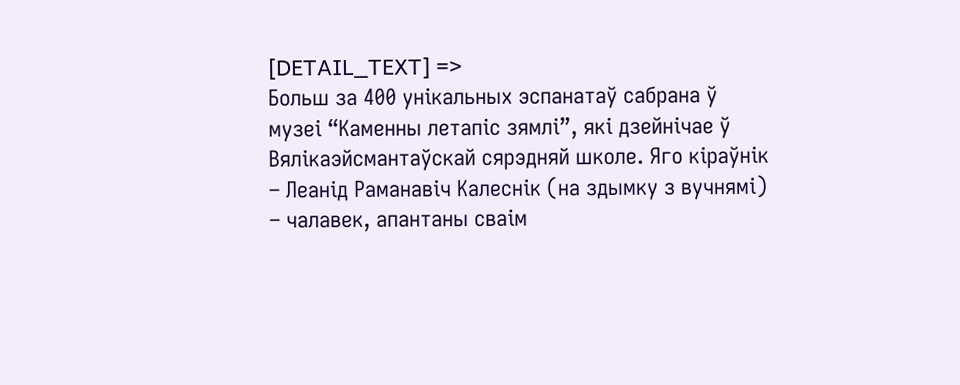[DETAIL_TEXT] =>
Больш за 400 унікальных эспанатаў сабрана ў музеі “Каменны летапіс зямлі”, які дзейнічае ў Вялікаэйсмантаўскай сярэдняй школе. Яго кіраўнік – Леанід Раманавіч Калеснік (на здымку з вучнямі) – чалавек, апантаны сваім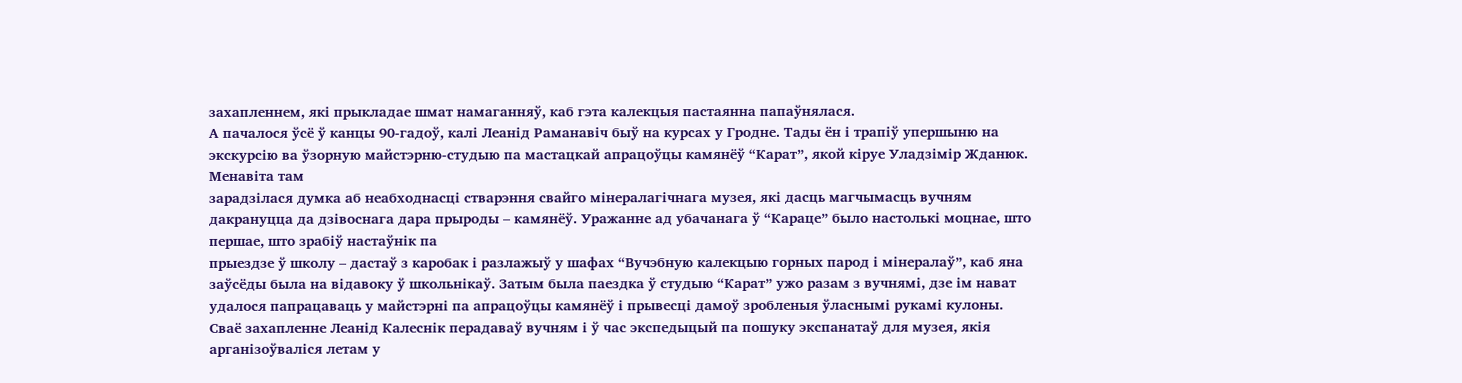захапленнем, які прыкладае шмат намаганняў, каб гэта калекцыя пастаянна папаўнялася.
А пачалося ўсё ў канцы 90-гадоў, калі Леанід Раманавіч быў на курсах у Гродне. Тады ён і трапіў упершыню на экскурсію ва ўзорную майстэрню-студыю па мастацкай апрацоўцы камянёў “Карат”, якой кіруе Уладзімір Жданюк. Менавіта там
зарадзілася думка аб неабходнасці стварэння свайго мінералагічнага музея, які дасць магчымасць вучням дакрануцца да дзівоснага дара прыроды – камянёў. Уражанне ад убачанага ў “Караце” было настолькі моцнае, што першае, што зрабіў настаўнік па
прыездзе ў школу – дастаў з каробак і разлажыў у шафах “Вучэбную калекцыю горных парод і мінералаў”, каб яна заўсёды была на відавоку ў школьнікаў. Затым была паездка ў студыю “Карат” ужо разам з вучнямі, дзе ім нават удалося папрацаваць у майстэрні па апрацоўцы камянёў і прывесці дамоў зробленыя ўласнымі рукамі кулоны.
Сваё захапленне Леанід Калеснік перадаваў вучням і ў час экспедыцый па пошуку экспанатаў для музея, якія арганізоўваліся летам у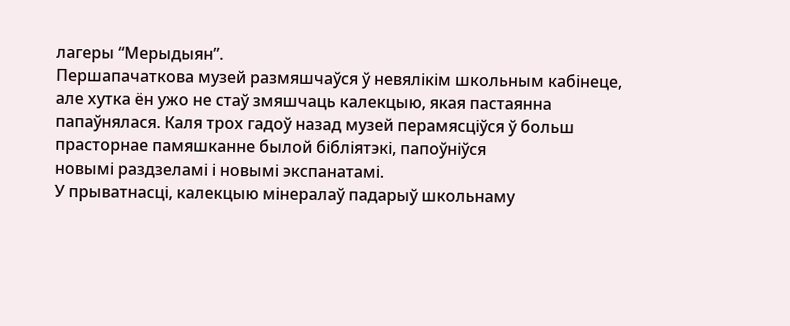лагеры “Мерыдыян”.
Першапачаткова музей размяшчаўся ў невялікім школьным кабінеце, але хутка ён ужо не стаў змяшчаць калекцыю, якая пастаянна папаўнялася. Каля трох гадоў назад музей перамясціўся ў больш прасторнае памяшканне былой бібліятэкі, папоўніўся
новымі раздзеламі і новымі экспанатамі.
У прыватнасці, калекцыю мінералаў падарыў школьнаму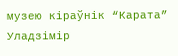музею кіраўнік “Карата” Уладзімір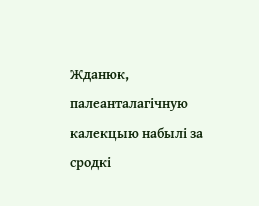Жданюк, палеанталагічную калекцыю набылі за сродкі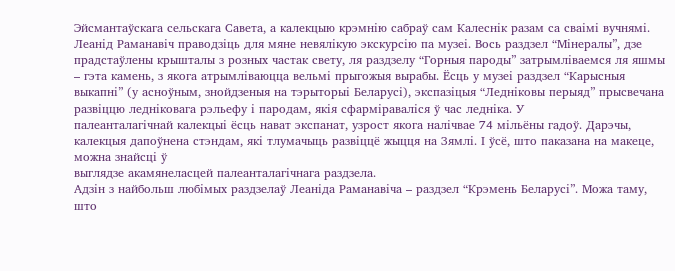Эйсмантаўскага сельскага Савета, а калекцыю крэмнію сабраў сам Калеснік разам са сваімі вучнямі.
Леанід Раманавіч праводзіць для мяне невялікую экскурсію па музеі. Вось раздзел “Мінералы”, дзе прадстаўлены крышталы з розных частак свету, ля раздзелу “Горныя пароды” затрымліваемся ля яшмы – гэта камень, з якога атрымліваюцца вельмі прыгожыя вырабы. Ёсць у музеі раздзел “Карысныя выкапні” (у асноўным, знойдзеныя на тэрыторыі Беларусі), экспазіцыя “Ледніковы перыяд” прысвечана развіццю ледніковага рэльефу і пародам, якія сфарміраваліся ў час ледніка. У
палеанталагічнай калекцыі ёсць нават экспанат, узрост якога налічвае 74 мільёны гадоў. Дарэчы, калекцыя дапоўнена стэндам, які тлумачыць развіццё жыцця на Зямлі. І ўсё, што паказана на макеце, можна знайсці ў
выглядзе акамянеласцей палеанталагічнага раздзела.
Адзін з найбольш любімых раздзелаў Леаніда Раманавіча – раздзел “Крэмень Беларусі”. Можа таму, што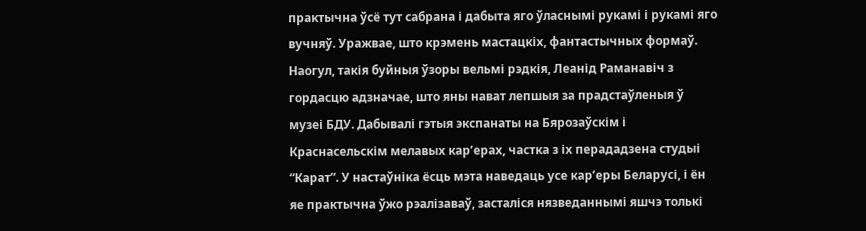практычна ўсё тут сабрана і дабыта яго ўласнымі рукамі і рукамі яго вучняў. Уражвае, што крэмень мастацкіх, фантастычных формаў. Наогул, такія буйныя ўзоры вельмі рэдкія, Леанід Раманавіч з гордасцю адзначае, што яны нават лепшыя за прадстаўленыя ў музеі БДУ. Дабывалі гэтыя экспанаты на Бярозаўскім і Краснасельскім мелавых кар’ерах, частка з іх перададзена студыі “Карат”. У настаўніка ёсць мэта наведаць усе кар’еры Беларусі, і ён яе практычна ўжо рэалізаваў, засталіся нязведаннымі яшчэ толькі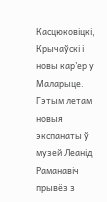Касцюковіцкі, Крычаўскі і новы кар’ер у Маларыце. Гэтым летам новыя экспанаты ў музей Леанід Раманавіч прывёз з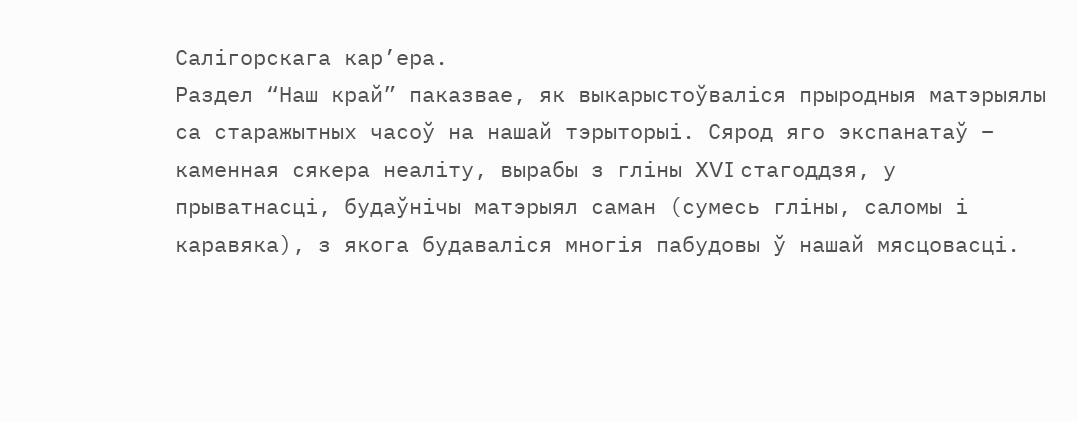Салігорскага кар’ера.
Раздел “Наш край” паказвае, як выкарыстоўваліся прыродныя матэрыялы са старажытных часоў на нашай тэрыторыі. Сярод яго экспанатаў – каменная сякера неаліту, вырабы з гліны XVI стагоддзя, у прыватнасці, будаўнічы матэрыял саман (сумесь гліны, саломы і
каравяка), з якога будаваліся многія пабудовы ў нашай мясцовасці.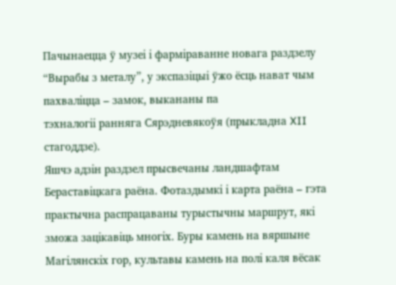Пачынаецца ў музеі і фарміраванне новага раздзелу “Вырабы з металу”, у экспазіцыі ўжо ёсць нават чым пахваліцца – замок, выкананы па
тэхналогіі ранняга Сярэдневякоўя (прыкладна XII стагоддзе).
Яшчэ адзін раздзел прысвечаны ландшафтам Бераставіцкага раёна. Фотаздымкі і карта раёна – гэта практычна распрацаваны турыстычны маршрут, які зможа зацікавіць многіх. Буры камень на вяршыне Магілянскіх гор, культавы камень на полі каля вёсак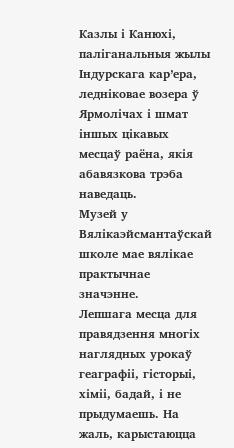Казлы і Канюхі, паліганальныя жылы Індурскага кар’ера, ледніковае возера ў Ярмолічах і шмат іншых цікавых месцаў раёна, якія абавязкова трэба наведаць.
Музей у Вялікаэйсмантаўскай школе мае вялікае практычнае значэнне.
Лепшага месца для правядзення многіх наглядных урокаў геаграфіі, гісторыі, хіміі, бадай, і не прыдумаешь. На жаль, карыстаюцца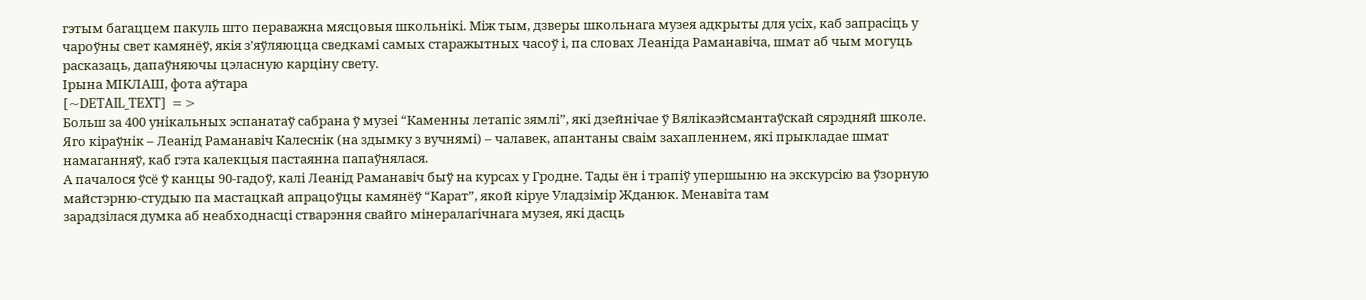гэтым багаццем пакуль што пераважна мясцовыя школьнікі. Між тым, дзверы школьнага музея адкрыты для усіх, каб запрасіць у чароўны свет камянёў, якія з’яўляюцца сведкамі самых старажытных часоў і, па словах Леаніда Раманавіча, шмат аб чым могуць расказаць, дапаўняючы цэласную карціну свету.
Ірына МІКЛАШ, фота аўтара
[~DETAIL_TEXT] =>
Больш за 400 унікальных эспанатаў сабрана ў музеі “Каменны летапіс зямлі”, які дзейнічае ў Вялікаэйсмантаўскай сярэдняй школе. Яго кіраўнік – Леанід Раманавіч Калеснік (на здымку з вучнямі) – чалавек, апантаны сваім захапленнем, які прыкладае шмат намаганняў, каб гэта калекцыя пастаянна папаўнялася.
А пачалося ўсё ў канцы 90-гадоў, калі Леанід Раманавіч быў на курсах у Гродне. Тады ён і трапіў упершыню на экскурсію ва ўзорную майстэрню-студыю па мастацкай апрацоўцы камянёў “Карат”, якой кіруе Уладзімір Жданюк. Менавіта там
зарадзілася думка аб неабходнасці стварэння свайго мінералагічнага музея, які дасць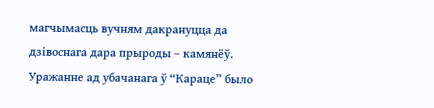магчымасць вучням дакрануцца да дзівоснага дара прыроды – камянёў. Уражанне ад убачанага ў “Караце” было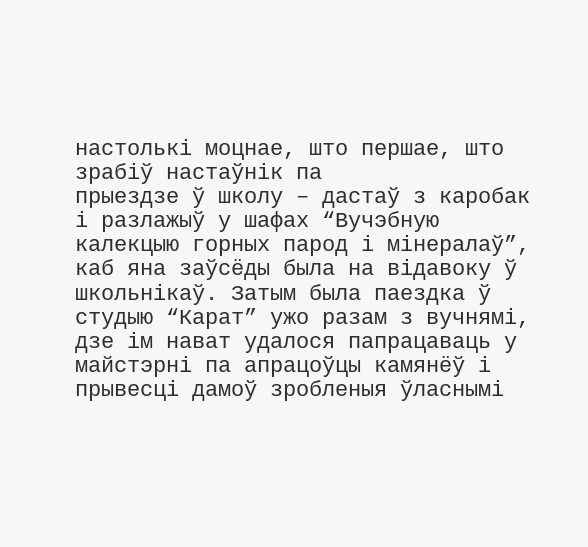настолькі моцнае, што першае, што зрабіў настаўнік па
прыездзе ў школу – дастаў з каробак і разлажыў у шафах “Вучэбную калекцыю горных парод і мінералаў”, каб яна заўсёды была на відавоку ў школьнікаў. Затым была паездка ў студыю “Карат” ужо разам з вучнямі, дзе ім нават удалося папрацаваць у майстэрні па апрацоўцы камянёў і прывесці дамоў зробленыя ўласнымі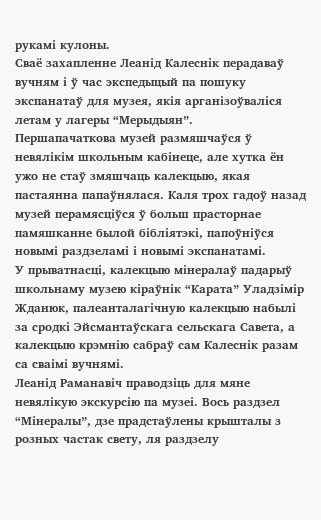рукамі кулоны.
Сваё захапленне Леанід Калеснік перадаваў вучням і ў час экспедыцый па пошуку экспанатаў для музея, якія арганізоўваліся летам у лагеры “Мерыдыян”.
Першапачаткова музей размяшчаўся ў невялікім школьным кабінеце, але хутка ён ужо не стаў змяшчаць калекцыю, якая пастаянна папаўнялася. Каля трох гадоў назад музей перамясціўся ў больш прасторнае памяшканне былой бібліятэкі, папоўніўся
новымі раздзеламі і новымі экспанатамі.
У прыватнасці, калекцыю мінералаў падарыў школьнаму музею кіраўнік “Карата” Уладзімір Жданюк, палеанталагічную калекцыю набылі за сродкі Эйсмантаўскага сельскага Савета, а калекцыю крэмнію сабраў сам Калеснік разам са сваімі вучнямі.
Леанід Раманавіч праводзіць для мяне невялікую экскурсію па музеі. Вось раздзел “Мінералы”, дзе прадстаўлены крышталы з розных частак свету, ля раздзелу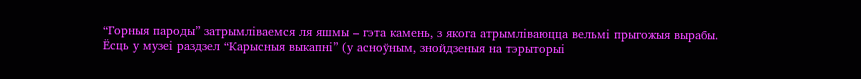“Горныя пароды” затрымліваемся ля яшмы – гэта камень, з якога атрымліваюцца вельмі прыгожыя вырабы. Ёсць у музеі раздзел “Карысныя выкапні” (у асноўным, знойдзеныя на тэрыторыі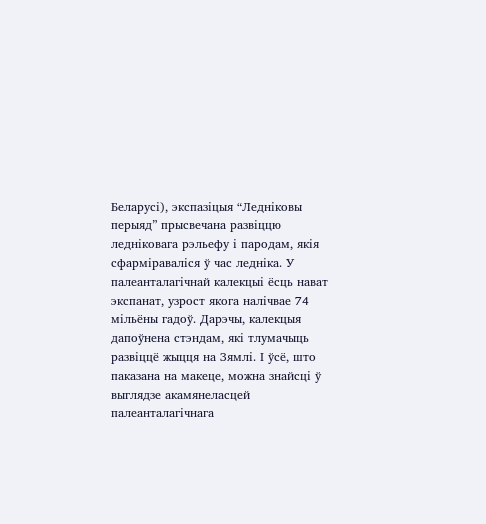Беларусі), экспазіцыя “Ледніковы перыяд” прысвечана развіццю ледніковага рэльефу і пародам, якія сфарміраваліся ў час ледніка. У
палеанталагічнай калекцыі ёсць нават экспанат, узрост якога налічвае 74 мільёны гадоў. Дарэчы, калекцыя дапоўнена стэндам, які тлумачыць развіццё жыцця на Зямлі. І ўсё, што паказана на макеце, можна знайсці ў
выглядзе акамянеласцей палеанталагічнага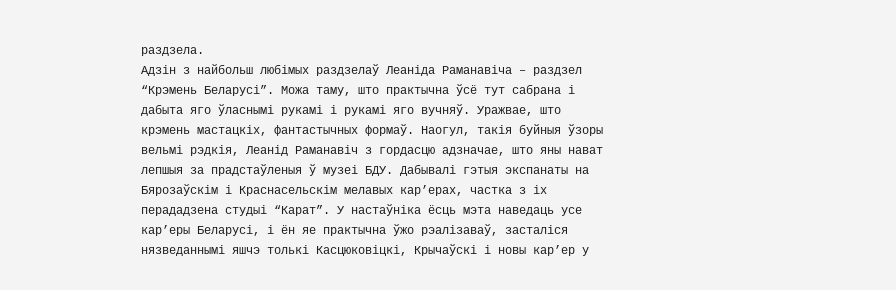раздзела.
Адзін з найбольш любімых раздзелаў Леаніда Раманавіча – раздзел “Крэмень Беларусі”. Можа таму, што практычна ўсё тут сабрана і дабыта яго ўласнымі рукамі і рукамі яго вучняў. Уражвае, што крэмень мастацкіх, фантастычных формаў. Наогул, такія буйныя ўзоры вельмі рэдкія, Леанід Раманавіч з гордасцю адзначае, што яны нават лепшыя за прадстаўленыя ў музеі БДУ. Дабывалі гэтыя экспанаты на Бярозаўскім і Краснасельскім мелавых кар’ерах, частка з іх перададзена студыі “Карат”. У настаўніка ёсць мэта наведаць усе кар’еры Беларусі, і ён яе практычна ўжо рэалізаваў, засталіся нязведаннымі яшчэ толькі Касцюковіцкі, Крычаўскі і новы кар’ер у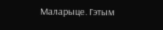Маларыце. Гэтым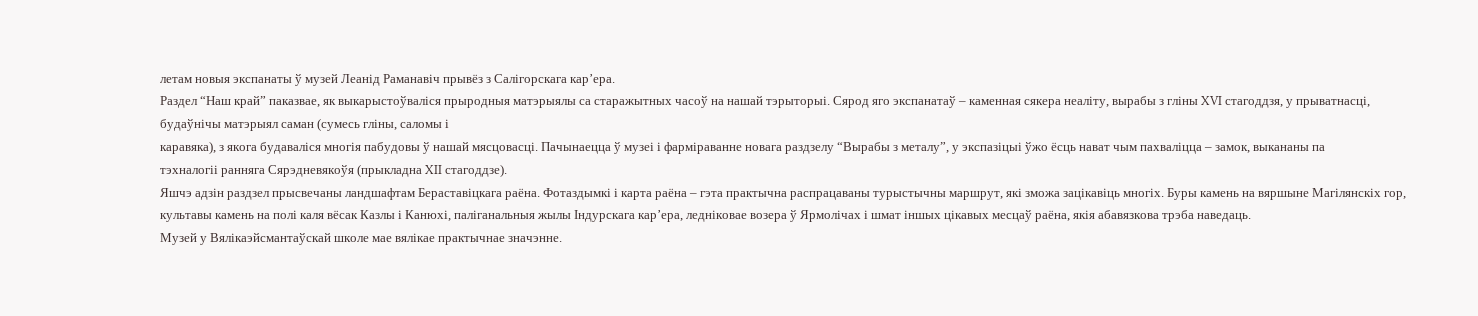летам новыя экспанаты ў музей Леанід Раманавіч прывёз з Салігорскага кар’ера.
Раздел “Наш край” паказвае, як выкарыстоўваліся прыродныя матэрыялы са старажытных часоў на нашай тэрыторыі. Сярод яго экспанатаў – каменная сякера неаліту, вырабы з гліны XVI стагоддзя, у прыватнасці, будаўнічы матэрыял саман (сумесь гліны, саломы і
каравяка), з якога будаваліся многія пабудовы ў нашай мясцовасці. Пачынаецца ў музеі і фарміраванне новага раздзелу “Вырабы з металу”, у экспазіцыі ўжо ёсць нават чым пахваліцца – замок, выкананы па
тэхналогіі ранняга Сярэдневякоўя (прыкладна XII стагоддзе).
Яшчэ адзін раздзел прысвечаны ландшафтам Бераставіцкага раёна. Фотаздымкі і карта раёна – гэта практычна распрацаваны турыстычны маршрут, які зможа зацікавіць многіх. Буры камень на вяршыне Магілянскіх гор, культавы камень на полі каля вёсак Казлы і Канюхі, паліганальныя жылы Індурскага кар’ера, ледніковае возера ў Ярмолічах і шмат іншых цікавых месцаў раёна, якія абавязкова трэба наведаць.
Музей у Вялікаэйсмантаўскай школе мае вялікае практычнае значэнне.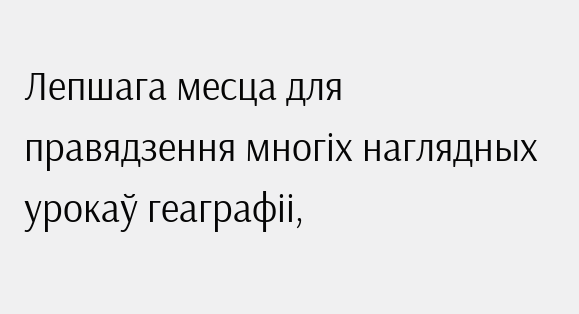Лепшага месца для правядзення многіх наглядных урокаў геаграфіі,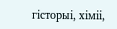гісторыі, хіміі,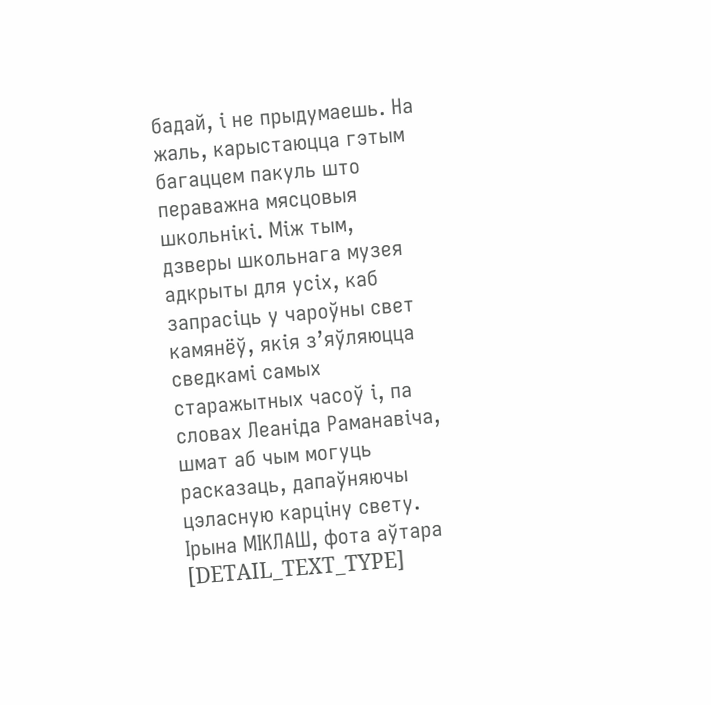бадай, і не прыдумаешь. На жаль, карыстаюцца гэтым багаццем пакуль што пераважна мясцовыя школьнікі. Між тым, дзверы школьнага музея адкрыты для усіх, каб запрасіць у чароўны свет камянёў, якія з’яўляюцца сведкамі самых старажытных часоў і, па словах Леаніда Раманавіча, шмат аб чым могуць расказаць, дапаўняючы цэласную карціну свету.
Ірына МІКЛАШ, фота аўтара
[DETAIL_TEXT_TYPE]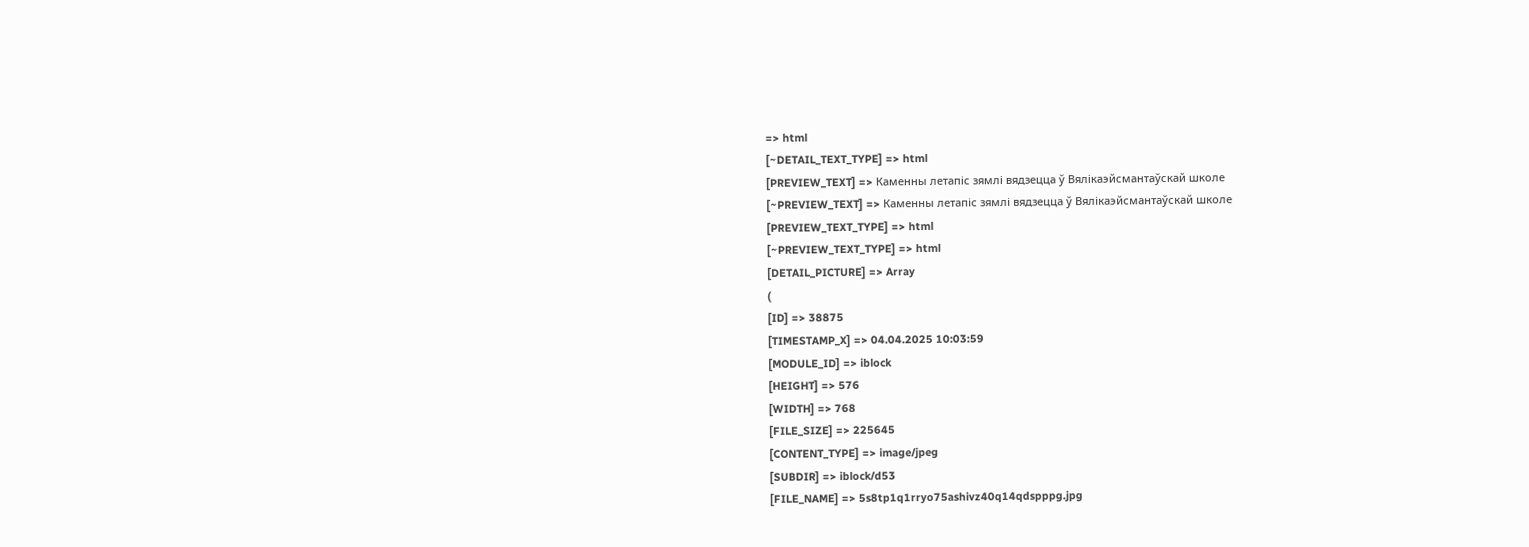=> html
[~DETAIL_TEXT_TYPE] => html
[PREVIEW_TEXT] => Каменны летапіс зямлі вядзецца ў Вялікаэйсмантаўскай школе
[~PREVIEW_TEXT] => Каменны летапіс зямлі вядзецца ў Вялікаэйсмантаўскай школе
[PREVIEW_TEXT_TYPE] => html
[~PREVIEW_TEXT_TYPE] => html
[DETAIL_PICTURE] => Array
(
[ID] => 38875
[TIMESTAMP_X] => 04.04.2025 10:03:59
[MODULE_ID] => iblock
[HEIGHT] => 576
[WIDTH] => 768
[FILE_SIZE] => 225645
[CONTENT_TYPE] => image/jpeg
[SUBDIR] => iblock/d53
[FILE_NAME] => 5s8tp1q1rryo75ashivz40q14qdspppg.jpg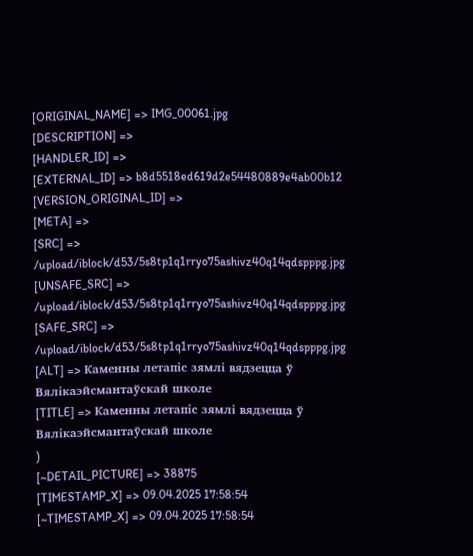[ORIGINAL_NAME] => IMG_00061.jpg
[DESCRIPTION] =>
[HANDLER_ID] =>
[EXTERNAL_ID] => b8d5518ed619d2e54480889e4ab00b12
[VERSION_ORIGINAL_ID] =>
[META] =>
[SRC] => /upload/iblock/d53/5s8tp1q1rryo75ashivz40q14qdspppg.jpg
[UNSAFE_SRC] => /upload/iblock/d53/5s8tp1q1rryo75ashivz40q14qdspppg.jpg
[SAFE_SRC] => /upload/iblock/d53/5s8tp1q1rryo75ashivz40q14qdspppg.jpg
[ALT] => Каменны летапіс зямлі вядзецца ў Вялікаэйсмантаўскай школе
[TITLE] => Каменны летапіс зямлі вядзецца ў Вялікаэйсмантаўскай школе
)
[~DETAIL_PICTURE] => 38875
[TIMESTAMP_X] => 09.04.2025 17:58:54
[~TIMESTAMP_X] => 09.04.2025 17:58:54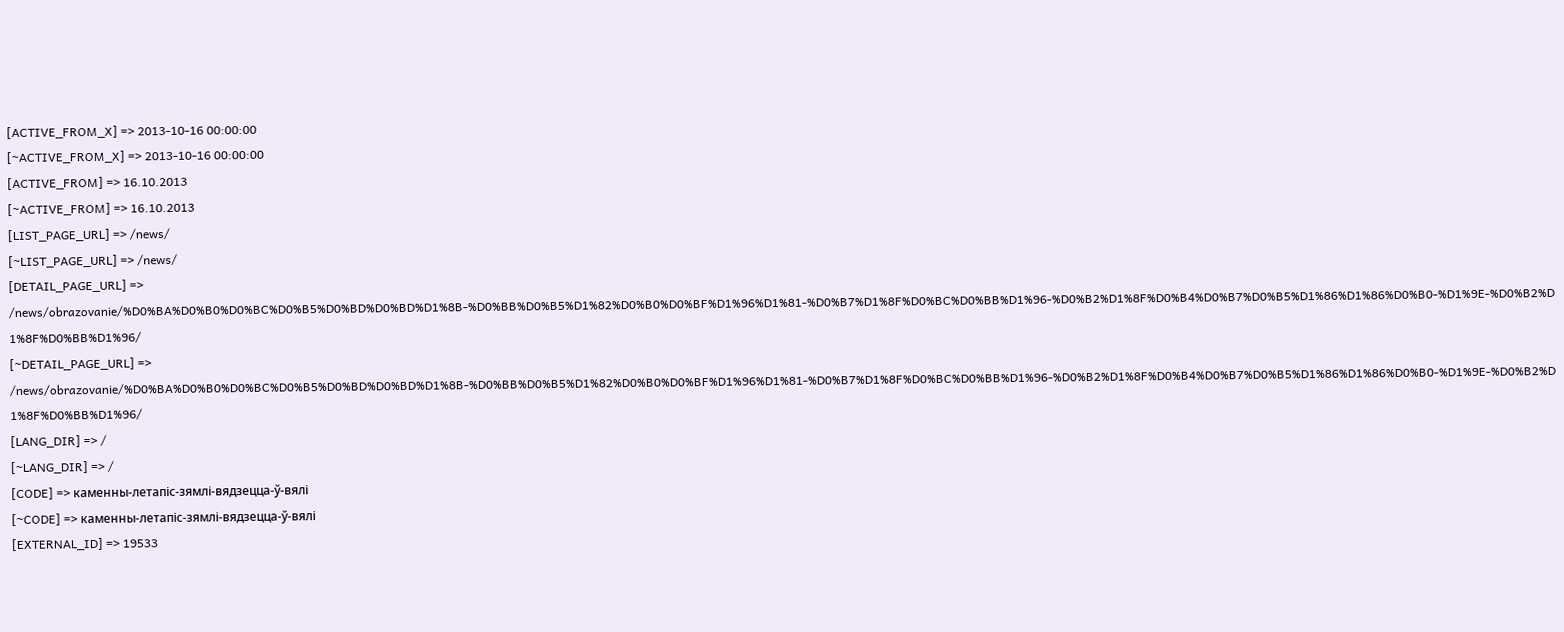[ACTIVE_FROM_X] => 2013-10-16 00:00:00
[~ACTIVE_FROM_X] => 2013-10-16 00:00:00
[ACTIVE_FROM] => 16.10.2013
[~ACTIVE_FROM] => 16.10.2013
[LIST_PAGE_URL] => /news/
[~LIST_PAGE_URL] => /news/
[DETAIL_PAGE_URL] => /news/obrazovanie/%D0%BA%D0%B0%D0%BC%D0%B5%D0%BD%D0%BD%D1%8B-%D0%BB%D0%B5%D1%82%D0%B0%D0%BF%D1%96%D1%81-%D0%B7%D1%8F%D0%BC%D0%BB%D1%96-%D0%B2%D1%8F%D0%B4%D0%B7%D0%B5%D1%86%D1%86%D0%B0-%D1%9E-%D0%B2%D1%8F%D0%BB%D1%96/
[~DETAIL_PAGE_URL] => /news/obrazovanie/%D0%BA%D0%B0%D0%BC%D0%B5%D0%BD%D0%BD%D1%8B-%D0%BB%D0%B5%D1%82%D0%B0%D0%BF%D1%96%D1%81-%D0%B7%D1%8F%D0%BC%D0%BB%D1%96-%D0%B2%D1%8F%D0%B4%D0%B7%D0%B5%D1%86%D1%86%D0%B0-%D1%9E-%D0%B2%D1%8F%D0%BB%D1%96/
[LANG_DIR] => /
[~LANG_DIR] => /
[CODE] => каменны-летапіс-зямлі-вядзецца-ў-вялі
[~CODE] => каменны-летапіс-зямлі-вядзецца-ў-вялі
[EXTERNAL_ID] => 19533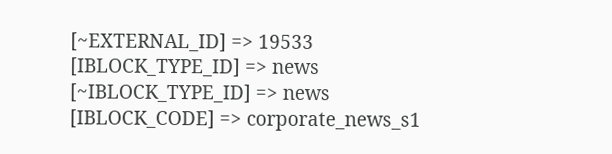[~EXTERNAL_ID] => 19533
[IBLOCK_TYPE_ID] => news
[~IBLOCK_TYPE_ID] => news
[IBLOCK_CODE] => corporate_news_s1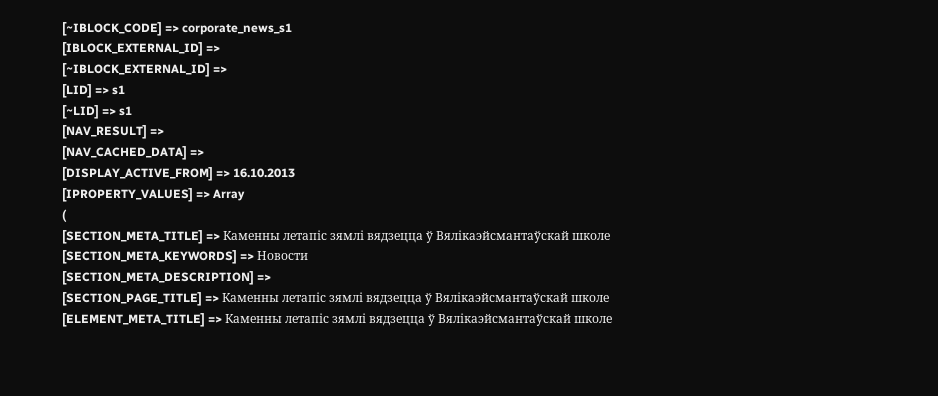[~IBLOCK_CODE] => corporate_news_s1
[IBLOCK_EXTERNAL_ID] =>
[~IBLOCK_EXTERNAL_ID] =>
[LID] => s1
[~LID] => s1
[NAV_RESULT] =>
[NAV_CACHED_DATA] =>
[DISPLAY_ACTIVE_FROM] => 16.10.2013
[IPROPERTY_VALUES] => Array
(
[SECTION_META_TITLE] => Каменны летапіс зямлі вядзецца ў Вялікаэйсмантаўскай школе
[SECTION_META_KEYWORDS] => Новости
[SECTION_META_DESCRIPTION] =>
[SECTION_PAGE_TITLE] => Каменны летапіс зямлі вядзецца ў Вялікаэйсмантаўскай школе
[ELEMENT_META_TITLE] => Каменны летапіс зямлі вядзецца ў Вялікаэйсмантаўскай школе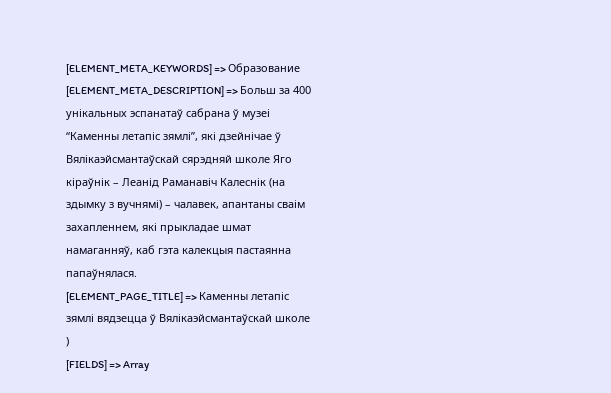[ELEMENT_META_KEYWORDS] => Образование
[ELEMENT_META_DESCRIPTION] => Больш за 400 унікальных эспанатаў сабрана ў музеі “Каменны летапіс зямлі”, які дзейнічае ў Вялікаэйсмантаўскай сярэдняй школе Яго кіраўнік – Леанід Раманавіч Калеснік (на здымку з вучнямі) – чалавек, апантаны сваім захапленнем, які прыкладае шмат намаганняў, каб гэта калекцыя пастаянна папаўнялася.
[ELEMENT_PAGE_TITLE] => Каменны летапіс зямлі вядзецца ў Вялікаэйсмантаўскай школе
)
[FIELDS] => Array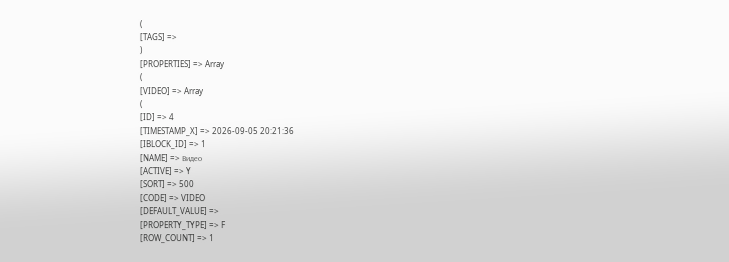(
[TAGS] =>
)
[PROPERTIES] => Array
(
[VIDEO] => Array
(
[ID] => 4
[TIMESTAMP_X] => 2026-09-05 20:21:36
[IBLOCK_ID] => 1
[NAME] => Видео
[ACTIVE] => Y
[SORT] => 500
[CODE] => VIDEO
[DEFAULT_VALUE] =>
[PROPERTY_TYPE] => F
[ROW_COUNT] => 1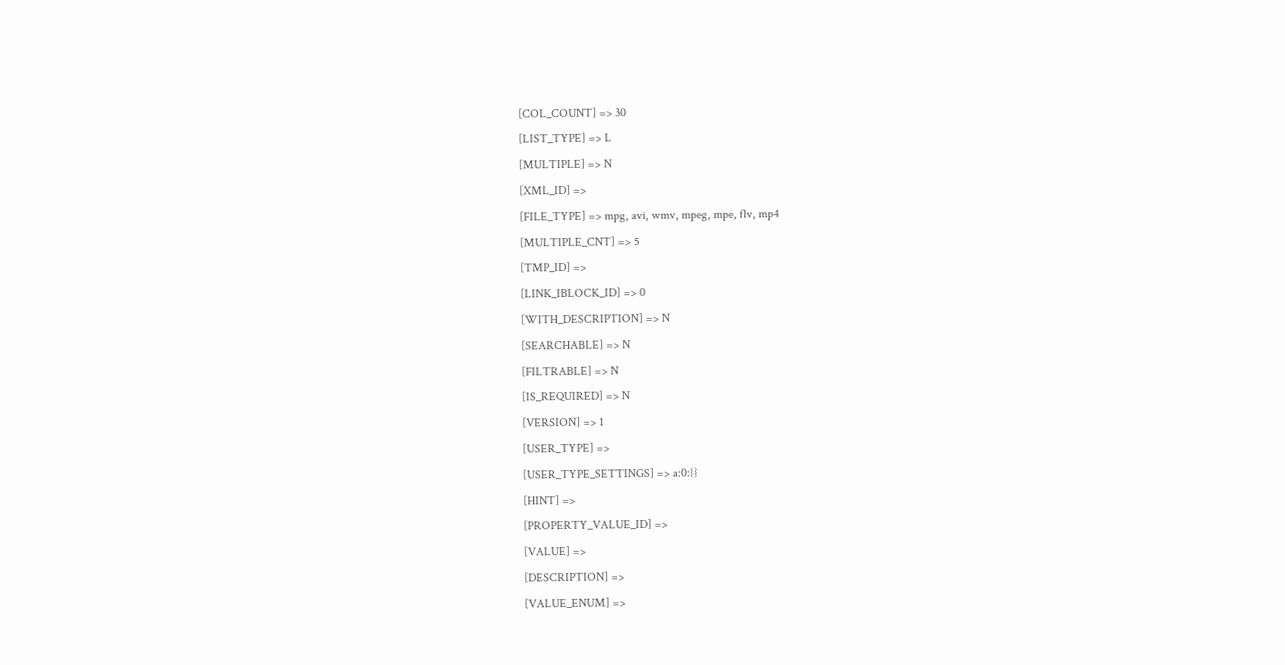[COL_COUNT] => 30
[LIST_TYPE] => L
[MULTIPLE] => N
[XML_ID] =>
[FILE_TYPE] => mpg, avi, wmv, mpeg, mpe, flv, mp4
[MULTIPLE_CNT] => 5
[TMP_ID] =>
[LINK_IBLOCK_ID] => 0
[WITH_DESCRIPTION] => N
[SEARCHABLE] => N
[FILTRABLE] => N
[IS_REQUIRED] => N
[VERSION] => 1
[USER_TYPE] =>
[USER_TYPE_SETTINGS] => a:0:{}
[HINT] =>
[PROPERTY_VALUE_ID] =>
[VALUE] =>
[DESCRIPTION] =>
[VALUE_ENUM] =>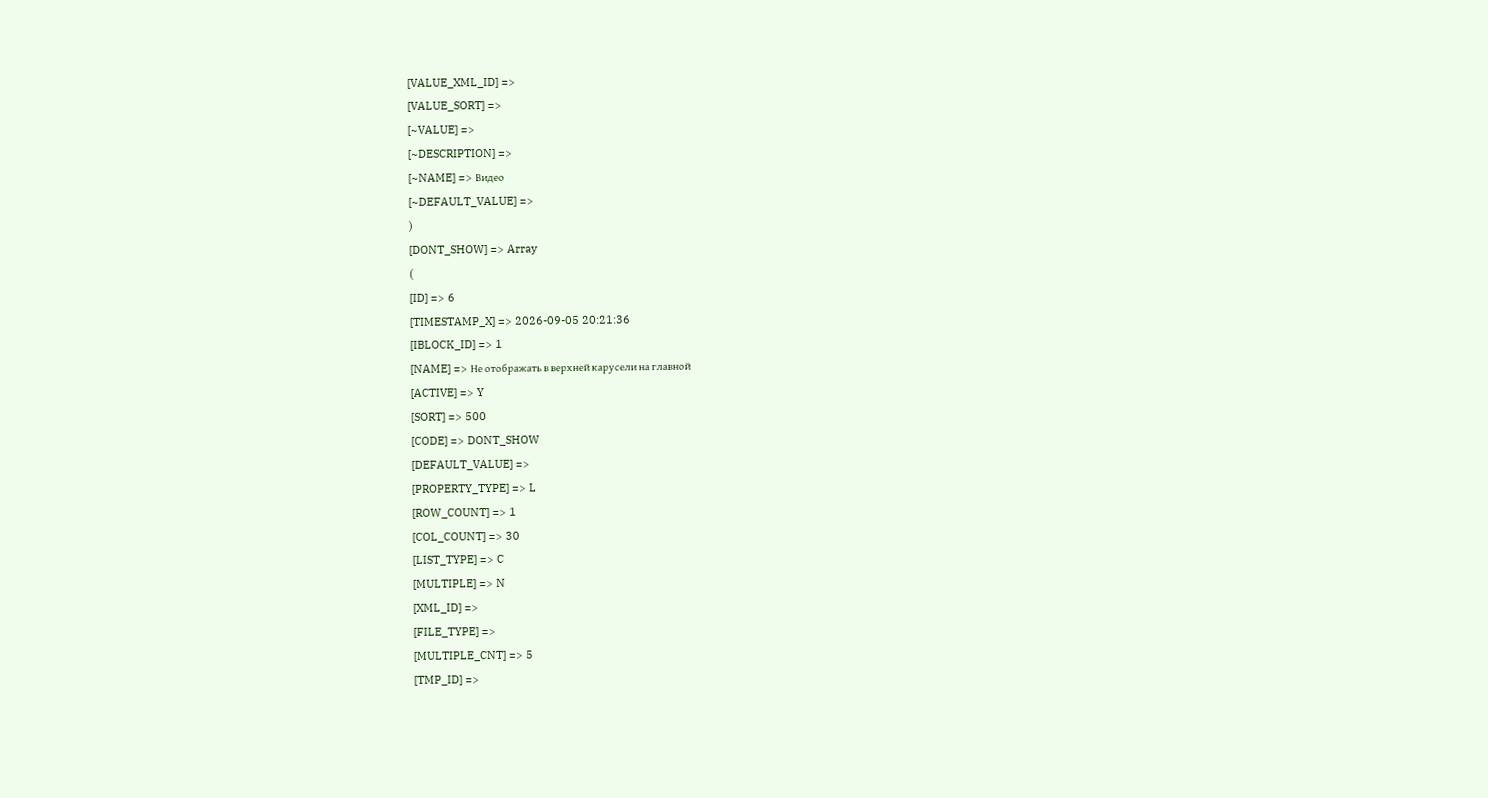[VALUE_XML_ID] =>
[VALUE_SORT] =>
[~VALUE] =>
[~DESCRIPTION] =>
[~NAME] => Видео
[~DEFAULT_VALUE] =>
)
[DONT_SHOW] => Array
(
[ID] => 6
[TIMESTAMP_X] => 2026-09-05 20:21:36
[IBLOCK_ID] => 1
[NAME] => Не отображать в верхней карусели на главной
[ACTIVE] => Y
[SORT] => 500
[CODE] => DONT_SHOW
[DEFAULT_VALUE] =>
[PROPERTY_TYPE] => L
[ROW_COUNT] => 1
[COL_COUNT] => 30
[LIST_TYPE] => C
[MULTIPLE] => N
[XML_ID] =>
[FILE_TYPE] =>
[MULTIPLE_CNT] => 5
[TMP_ID] =>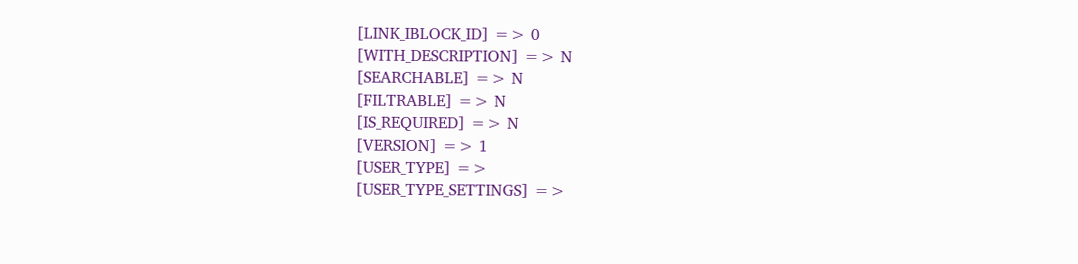[LINK_IBLOCK_ID] => 0
[WITH_DESCRIPTION] => N
[SEARCHABLE] => N
[FILTRABLE] => N
[IS_REQUIRED] => N
[VERSION] => 1
[USER_TYPE] =>
[USER_TYPE_SETTINGS] =>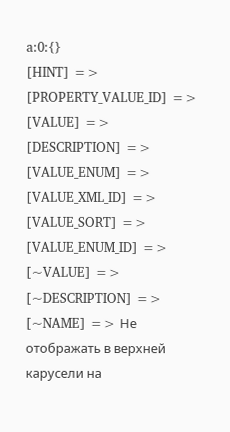a:0:{}
[HINT] =>
[PROPERTY_VALUE_ID] =>
[VALUE] =>
[DESCRIPTION] =>
[VALUE_ENUM] =>
[VALUE_XML_ID] =>
[VALUE_SORT] =>
[VALUE_ENUM_ID] =>
[~VALUE] =>
[~DESCRIPTION] =>
[~NAME] => Не отображать в верхней карусели на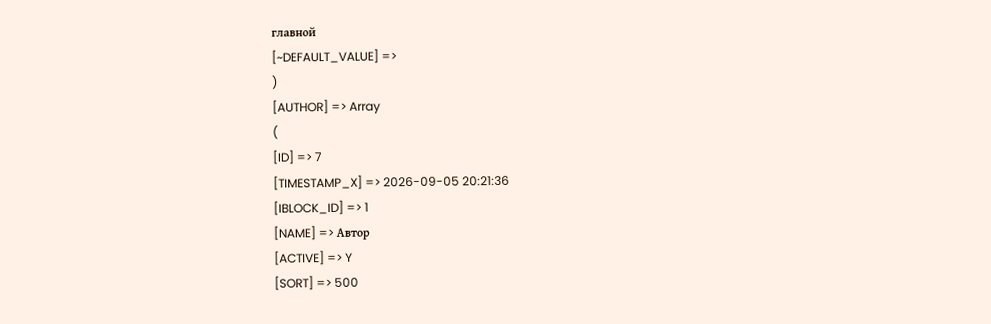главной
[~DEFAULT_VALUE] =>
)
[AUTHOR] => Array
(
[ID] => 7
[TIMESTAMP_X] => 2026-09-05 20:21:36
[IBLOCK_ID] => 1
[NAME] => Автор
[ACTIVE] => Y
[SORT] => 500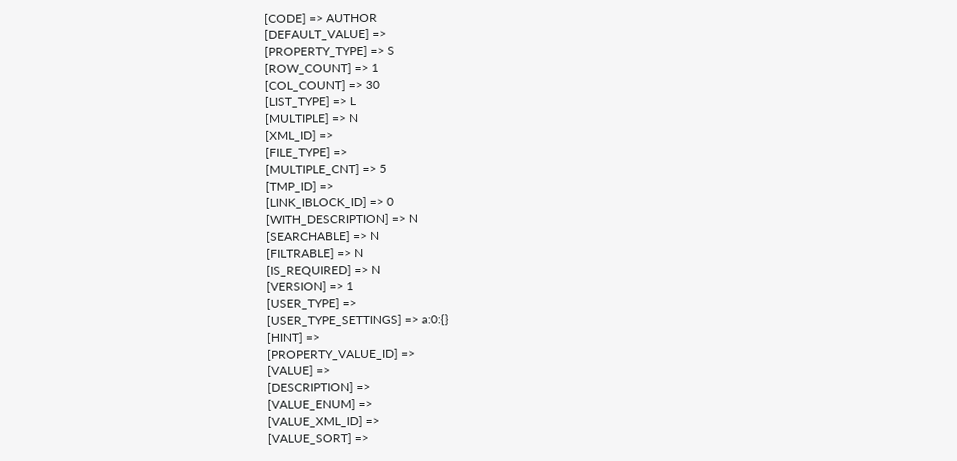[CODE] => AUTHOR
[DEFAULT_VALUE] =>
[PROPERTY_TYPE] => S
[ROW_COUNT] => 1
[COL_COUNT] => 30
[LIST_TYPE] => L
[MULTIPLE] => N
[XML_ID] =>
[FILE_TYPE] =>
[MULTIPLE_CNT] => 5
[TMP_ID] =>
[LINK_IBLOCK_ID] => 0
[WITH_DESCRIPTION] => N
[SEARCHABLE] => N
[FILTRABLE] => N
[IS_REQUIRED] => N
[VERSION] => 1
[USER_TYPE] =>
[USER_TYPE_SETTINGS] => a:0:{}
[HINT] =>
[PROPERTY_VALUE_ID] =>
[VALUE] =>
[DESCRIPTION] =>
[VALUE_ENUM] =>
[VALUE_XML_ID] =>
[VALUE_SORT] =>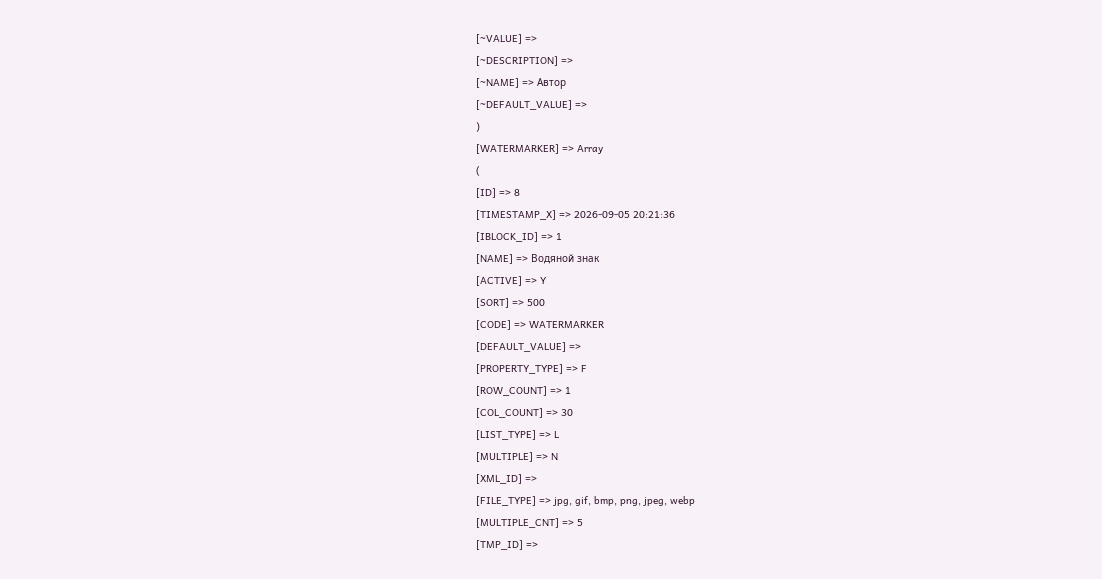[~VALUE] =>
[~DESCRIPTION] =>
[~NAME] => Автор
[~DEFAULT_VALUE] =>
)
[WATERMARKER] => Array
(
[ID] => 8
[TIMESTAMP_X] => 2026-09-05 20:21:36
[IBLOCK_ID] => 1
[NAME] => Водяной знак
[ACTIVE] => Y
[SORT] => 500
[CODE] => WATERMARKER
[DEFAULT_VALUE] =>
[PROPERTY_TYPE] => F
[ROW_COUNT] => 1
[COL_COUNT] => 30
[LIST_TYPE] => L
[MULTIPLE] => N
[XML_ID] =>
[FILE_TYPE] => jpg, gif, bmp, png, jpeg, webp
[MULTIPLE_CNT] => 5
[TMP_ID] =>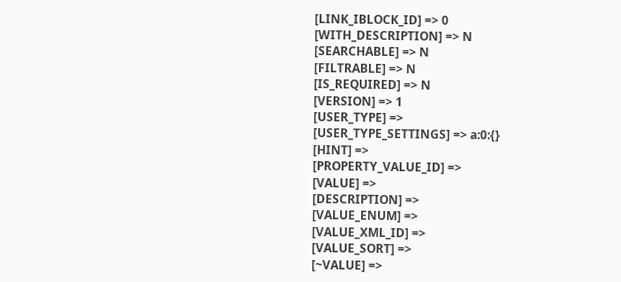[LINK_IBLOCK_ID] => 0
[WITH_DESCRIPTION] => N
[SEARCHABLE] => N
[FILTRABLE] => N
[IS_REQUIRED] => N
[VERSION] => 1
[USER_TYPE] =>
[USER_TYPE_SETTINGS] => a:0:{}
[HINT] =>
[PROPERTY_VALUE_ID] =>
[VALUE] =>
[DESCRIPTION] =>
[VALUE_ENUM] =>
[VALUE_XML_ID] =>
[VALUE_SORT] =>
[~VALUE] =>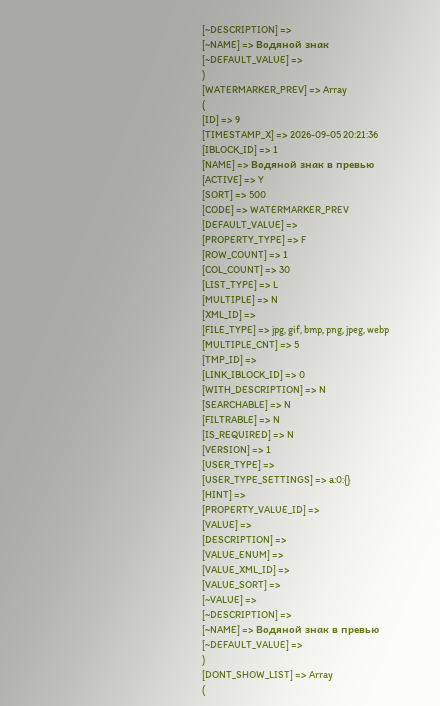[~DESCRIPTION] =>
[~NAME] => Водяной знак
[~DEFAULT_VALUE] =>
)
[WATERMARKER_PREV] => Array
(
[ID] => 9
[TIMESTAMP_X] => 2026-09-05 20:21:36
[IBLOCK_ID] => 1
[NAME] => Водяной знак в превью
[ACTIVE] => Y
[SORT] => 500
[CODE] => WATERMARKER_PREV
[DEFAULT_VALUE] =>
[PROPERTY_TYPE] => F
[ROW_COUNT] => 1
[COL_COUNT] => 30
[LIST_TYPE] => L
[MULTIPLE] => N
[XML_ID] =>
[FILE_TYPE] => jpg, gif, bmp, png, jpeg, webp
[MULTIPLE_CNT] => 5
[TMP_ID] =>
[LINK_IBLOCK_ID] => 0
[WITH_DESCRIPTION] => N
[SEARCHABLE] => N
[FILTRABLE] => N
[IS_REQUIRED] => N
[VERSION] => 1
[USER_TYPE] =>
[USER_TYPE_SETTINGS] => a:0:{}
[HINT] =>
[PROPERTY_VALUE_ID] =>
[VALUE] =>
[DESCRIPTION] =>
[VALUE_ENUM] =>
[VALUE_XML_ID] =>
[VALUE_SORT] =>
[~VALUE] =>
[~DESCRIPTION] =>
[~NAME] => Водяной знак в превью
[~DEFAULT_VALUE] =>
)
[DONT_SHOW_LIST] => Array
(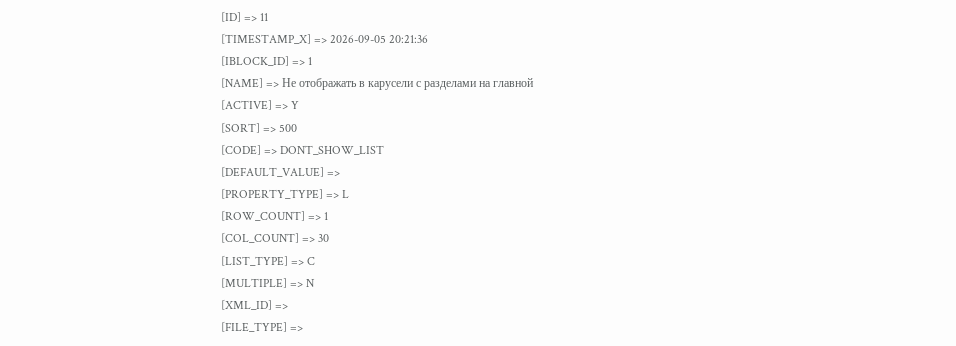[ID] => 11
[TIMESTAMP_X] => 2026-09-05 20:21:36
[IBLOCK_ID] => 1
[NAME] => Не отображать в карусели с разделами на главной
[ACTIVE] => Y
[SORT] => 500
[CODE] => DONT_SHOW_LIST
[DEFAULT_VALUE] =>
[PROPERTY_TYPE] => L
[ROW_COUNT] => 1
[COL_COUNT] => 30
[LIST_TYPE] => C
[MULTIPLE] => N
[XML_ID] =>
[FILE_TYPE] =>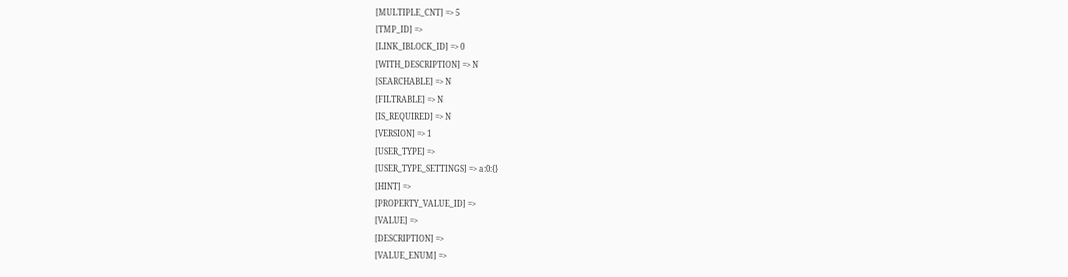[MULTIPLE_CNT] => 5
[TMP_ID] =>
[LINK_IBLOCK_ID] => 0
[WITH_DESCRIPTION] => N
[SEARCHABLE] => N
[FILTRABLE] => N
[IS_REQUIRED] => N
[VERSION] => 1
[USER_TYPE] =>
[USER_TYPE_SETTINGS] => a:0:{}
[HINT] =>
[PROPERTY_VALUE_ID] =>
[VALUE] =>
[DESCRIPTION] =>
[VALUE_ENUM] =>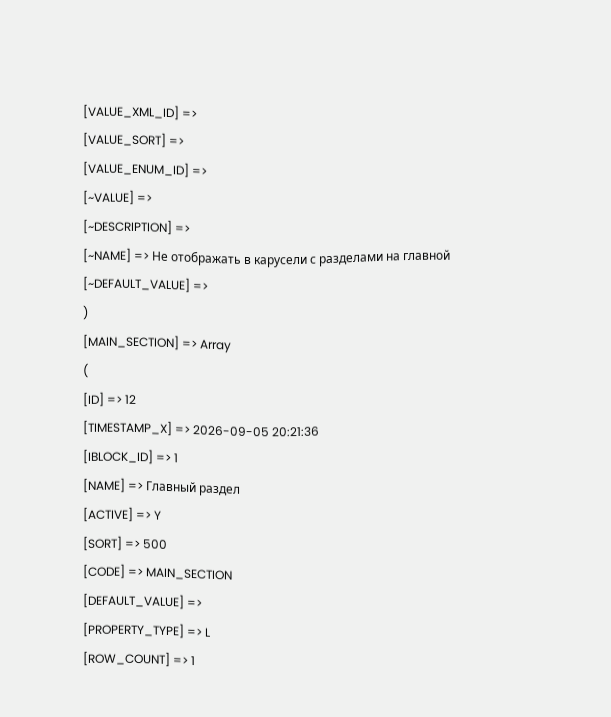[VALUE_XML_ID] =>
[VALUE_SORT] =>
[VALUE_ENUM_ID] =>
[~VALUE] =>
[~DESCRIPTION] =>
[~NAME] => Не отображать в карусели с разделами на главной
[~DEFAULT_VALUE] =>
)
[MAIN_SECTION] => Array
(
[ID] => 12
[TIMESTAMP_X] => 2026-09-05 20:21:36
[IBLOCK_ID] => 1
[NAME] => Главный раздел
[ACTIVE] => Y
[SORT] => 500
[CODE] => MAIN_SECTION
[DEFAULT_VALUE] =>
[PROPERTY_TYPE] => L
[ROW_COUNT] => 1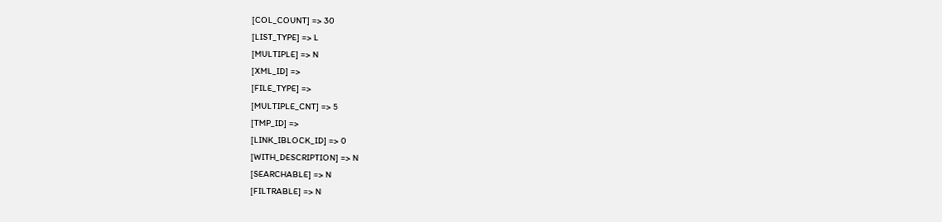[COL_COUNT] => 30
[LIST_TYPE] => L
[MULTIPLE] => N
[XML_ID] =>
[FILE_TYPE] =>
[MULTIPLE_CNT] => 5
[TMP_ID] =>
[LINK_IBLOCK_ID] => 0
[WITH_DESCRIPTION] => N
[SEARCHABLE] => N
[FILTRABLE] => N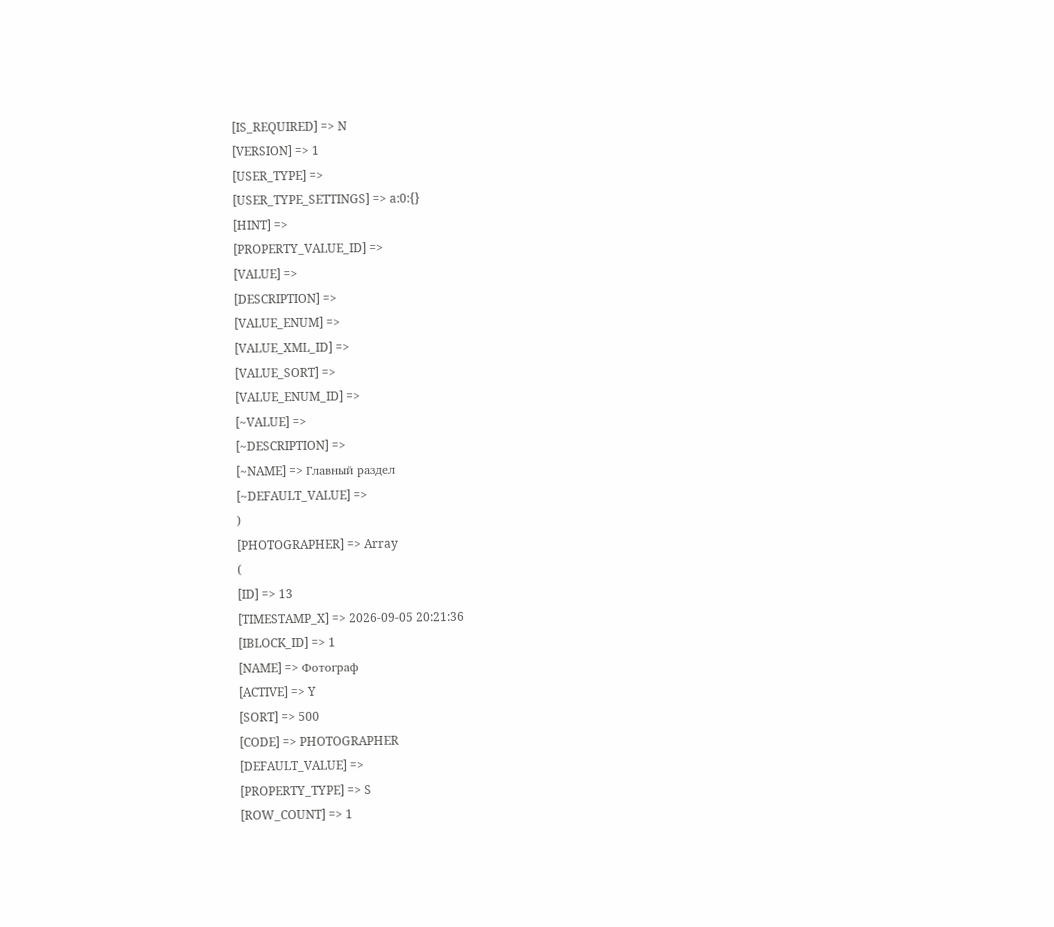[IS_REQUIRED] => N
[VERSION] => 1
[USER_TYPE] =>
[USER_TYPE_SETTINGS] => a:0:{}
[HINT] =>
[PROPERTY_VALUE_ID] =>
[VALUE] =>
[DESCRIPTION] =>
[VALUE_ENUM] =>
[VALUE_XML_ID] =>
[VALUE_SORT] =>
[VALUE_ENUM_ID] =>
[~VALUE] =>
[~DESCRIPTION] =>
[~NAME] => Главный раздел
[~DEFAULT_VALUE] =>
)
[PHOTOGRAPHER] => Array
(
[ID] => 13
[TIMESTAMP_X] => 2026-09-05 20:21:36
[IBLOCK_ID] => 1
[NAME] => Фотограф
[ACTIVE] => Y
[SORT] => 500
[CODE] => PHOTOGRAPHER
[DEFAULT_VALUE] =>
[PROPERTY_TYPE] => S
[ROW_COUNT] => 1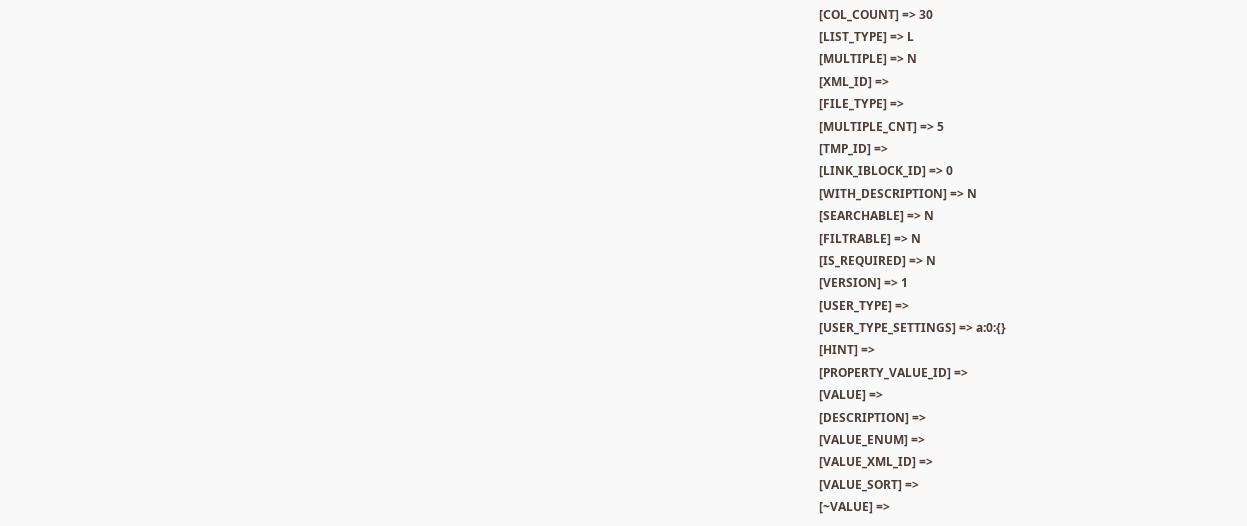[COL_COUNT] => 30
[LIST_TYPE] => L
[MULTIPLE] => N
[XML_ID] =>
[FILE_TYPE] =>
[MULTIPLE_CNT] => 5
[TMP_ID] =>
[LINK_IBLOCK_ID] => 0
[WITH_DESCRIPTION] => N
[SEARCHABLE] => N
[FILTRABLE] => N
[IS_REQUIRED] => N
[VERSION] => 1
[USER_TYPE] =>
[USER_TYPE_SETTINGS] => a:0:{}
[HINT] =>
[PROPERTY_VALUE_ID] =>
[VALUE] =>
[DESCRIPTION] =>
[VALUE_ENUM] =>
[VALUE_XML_ID] =>
[VALUE_SORT] =>
[~VALUE] =>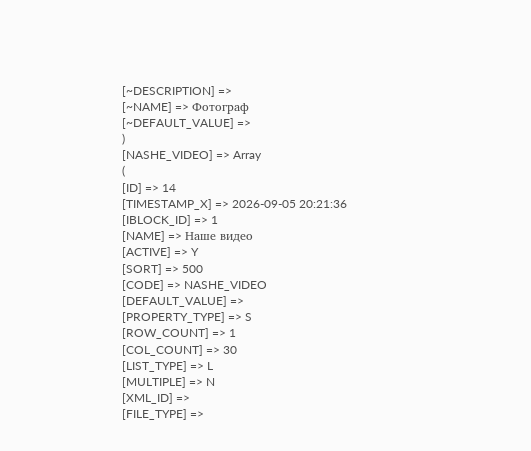[~DESCRIPTION] =>
[~NAME] => Фотограф
[~DEFAULT_VALUE] =>
)
[NASHE_VIDEO] => Array
(
[ID] => 14
[TIMESTAMP_X] => 2026-09-05 20:21:36
[IBLOCK_ID] => 1
[NAME] => Наше видео
[ACTIVE] => Y
[SORT] => 500
[CODE] => NASHE_VIDEO
[DEFAULT_VALUE] =>
[PROPERTY_TYPE] => S
[ROW_COUNT] => 1
[COL_COUNT] => 30
[LIST_TYPE] => L
[MULTIPLE] => N
[XML_ID] =>
[FILE_TYPE] =>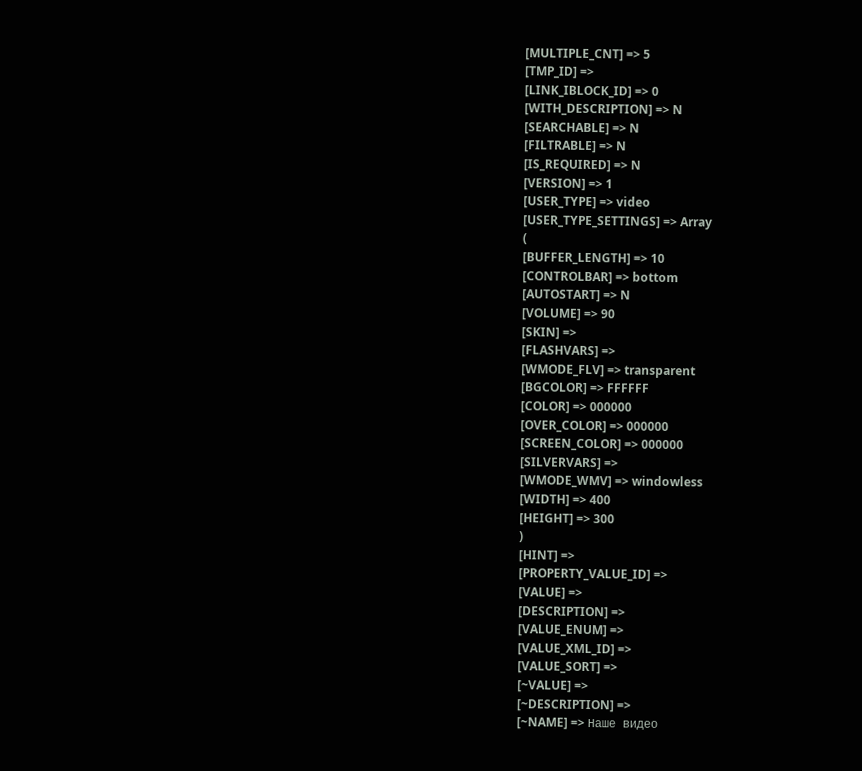[MULTIPLE_CNT] => 5
[TMP_ID] =>
[LINK_IBLOCK_ID] => 0
[WITH_DESCRIPTION] => N
[SEARCHABLE] => N
[FILTRABLE] => N
[IS_REQUIRED] => N
[VERSION] => 1
[USER_TYPE] => video
[USER_TYPE_SETTINGS] => Array
(
[BUFFER_LENGTH] => 10
[CONTROLBAR] => bottom
[AUTOSTART] => N
[VOLUME] => 90
[SKIN] =>
[FLASHVARS] =>
[WMODE_FLV] => transparent
[BGCOLOR] => FFFFFF
[COLOR] => 000000
[OVER_COLOR] => 000000
[SCREEN_COLOR] => 000000
[SILVERVARS] =>
[WMODE_WMV] => windowless
[WIDTH] => 400
[HEIGHT] => 300
)
[HINT] =>
[PROPERTY_VALUE_ID] =>
[VALUE] =>
[DESCRIPTION] =>
[VALUE_ENUM] =>
[VALUE_XML_ID] =>
[VALUE_SORT] =>
[~VALUE] =>
[~DESCRIPTION] =>
[~NAME] => Наше видео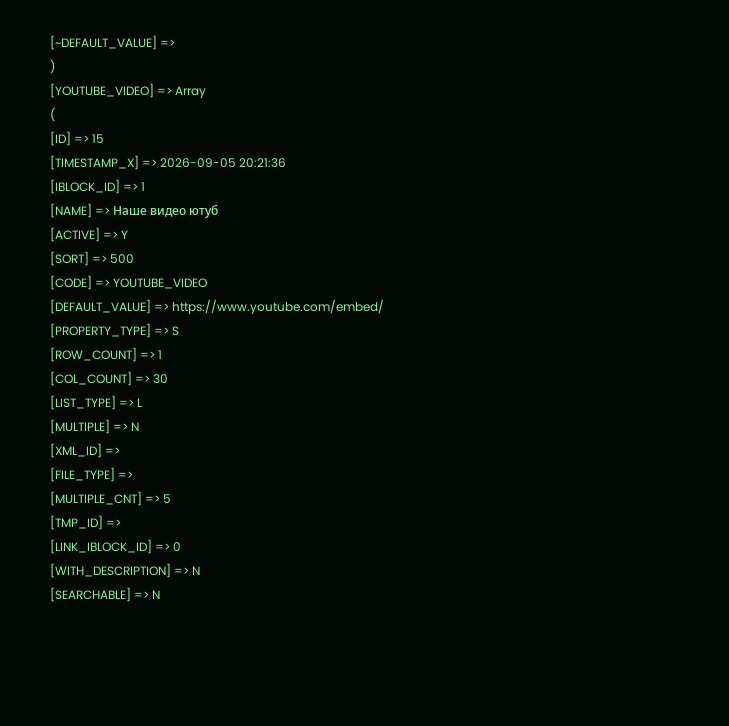[~DEFAULT_VALUE] =>
)
[YOUTUBE_VIDEO] => Array
(
[ID] => 15
[TIMESTAMP_X] => 2026-09-05 20:21:36
[IBLOCK_ID] => 1
[NAME] => Наше видео ютуб
[ACTIVE] => Y
[SORT] => 500
[CODE] => YOUTUBE_VIDEO
[DEFAULT_VALUE] => https://www.youtube.com/embed/
[PROPERTY_TYPE] => S
[ROW_COUNT] => 1
[COL_COUNT] => 30
[LIST_TYPE] => L
[MULTIPLE] => N
[XML_ID] =>
[FILE_TYPE] =>
[MULTIPLE_CNT] => 5
[TMP_ID] =>
[LINK_IBLOCK_ID] => 0
[WITH_DESCRIPTION] => N
[SEARCHABLE] => N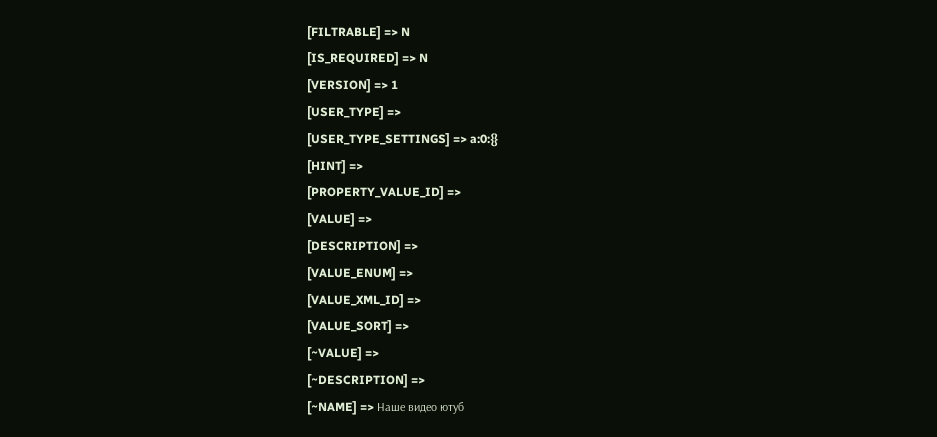[FILTRABLE] => N
[IS_REQUIRED] => N
[VERSION] => 1
[USER_TYPE] =>
[USER_TYPE_SETTINGS] => a:0:{}
[HINT] =>
[PROPERTY_VALUE_ID] =>
[VALUE] =>
[DESCRIPTION] =>
[VALUE_ENUM] =>
[VALUE_XML_ID] =>
[VALUE_SORT] =>
[~VALUE] =>
[~DESCRIPTION] =>
[~NAME] => Наше видео ютуб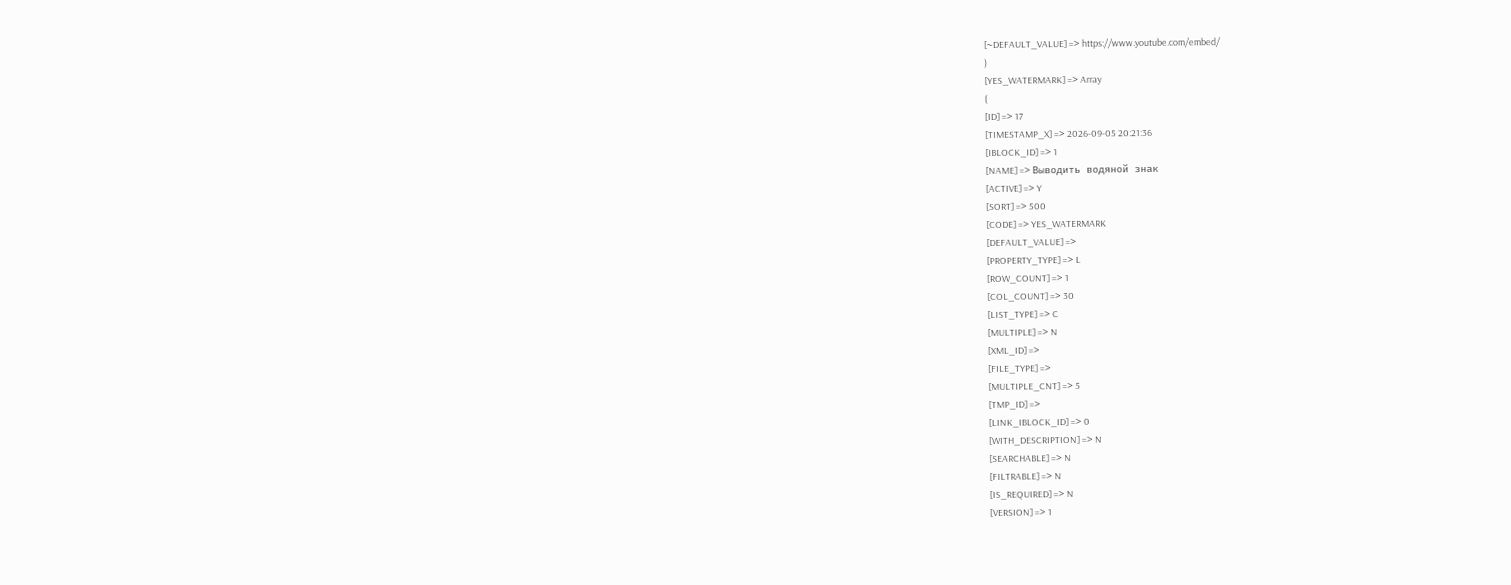[~DEFAULT_VALUE] => https://www.youtube.com/embed/
)
[YES_WATERMARK] => Array
(
[ID] => 17
[TIMESTAMP_X] => 2026-09-05 20:21:36
[IBLOCK_ID] => 1
[NAME] => Выводить водяной знак
[ACTIVE] => Y
[SORT] => 500
[CODE] => YES_WATERMARK
[DEFAULT_VALUE] =>
[PROPERTY_TYPE] => L
[ROW_COUNT] => 1
[COL_COUNT] => 30
[LIST_TYPE] => C
[MULTIPLE] => N
[XML_ID] =>
[FILE_TYPE] =>
[MULTIPLE_CNT] => 5
[TMP_ID] =>
[LINK_IBLOCK_ID] => 0
[WITH_DESCRIPTION] => N
[SEARCHABLE] => N
[FILTRABLE] => N
[IS_REQUIRED] => N
[VERSION] => 1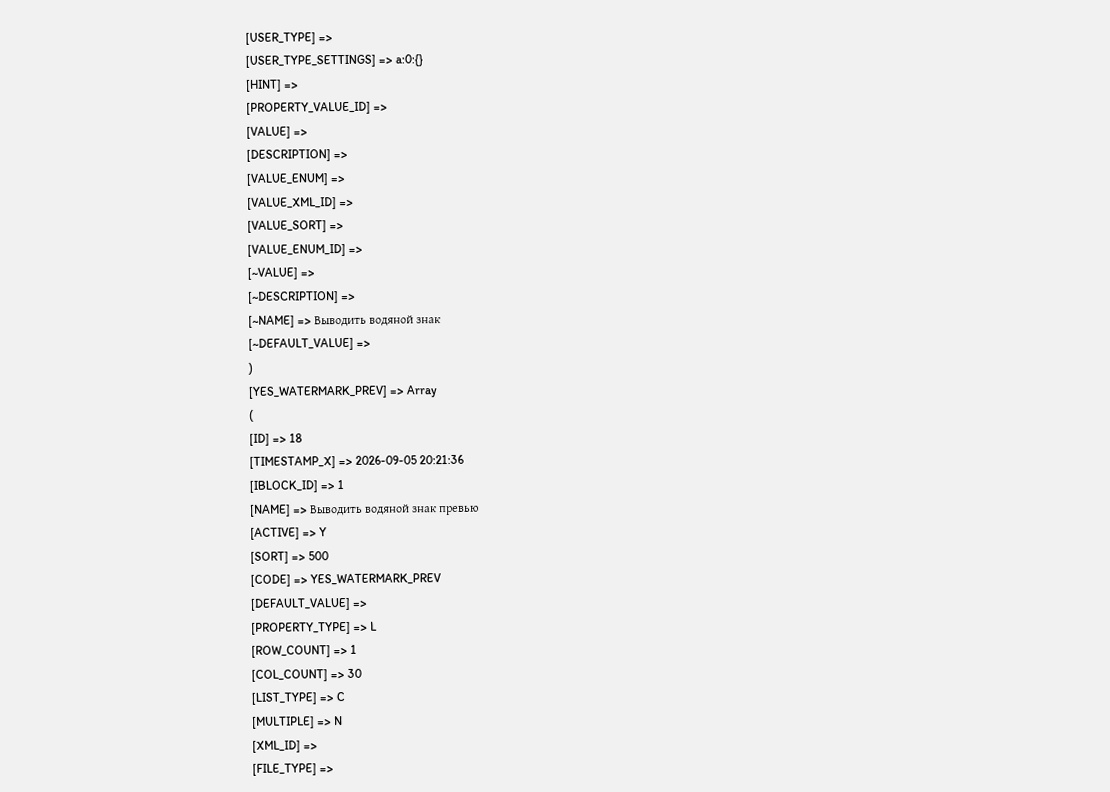[USER_TYPE] =>
[USER_TYPE_SETTINGS] => a:0:{}
[HINT] =>
[PROPERTY_VALUE_ID] =>
[VALUE] =>
[DESCRIPTION] =>
[VALUE_ENUM] =>
[VALUE_XML_ID] =>
[VALUE_SORT] =>
[VALUE_ENUM_ID] =>
[~VALUE] =>
[~DESCRIPTION] =>
[~NAME] => Выводить водяной знак
[~DEFAULT_VALUE] =>
)
[YES_WATERMARK_PREV] => Array
(
[ID] => 18
[TIMESTAMP_X] => 2026-09-05 20:21:36
[IBLOCK_ID] => 1
[NAME] => Выводить водяной знак превью
[ACTIVE] => Y
[SORT] => 500
[CODE] => YES_WATERMARK_PREV
[DEFAULT_VALUE] =>
[PROPERTY_TYPE] => L
[ROW_COUNT] => 1
[COL_COUNT] => 30
[LIST_TYPE] => C
[MULTIPLE] => N
[XML_ID] =>
[FILE_TYPE] =>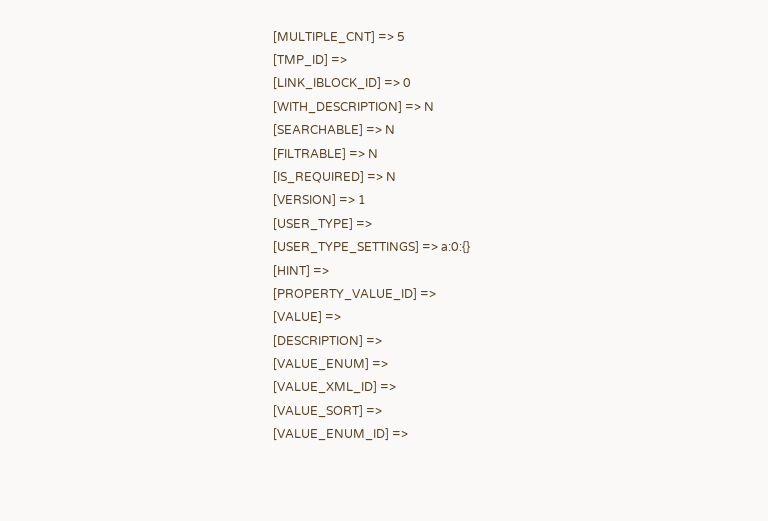[MULTIPLE_CNT] => 5
[TMP_ID] =>
[LINK_IBLOCK_ID] => 0
[WITH_DESCRIPTION] => N
[SEARCHABLE] => N
[FILTRABLE] => N
[IS_REQUIRED] => N
[VERSION] => 1
[USER_TYPE] =>
[USER_TYPE_SETTINGS] => a:0:{}
[HINT] =>
[PROPERTY_VALUE_ID] =>
[VALUE] =>
[DESCRIPTION] =>
[VALUE_ENUM] =>
[VALUE_XML_ID] =>
[VALUE_SORT] =>
[VALUE_ENUM_ID] =>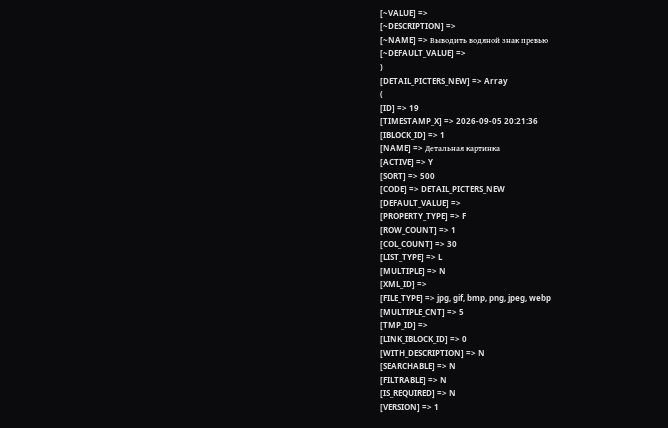[~VALUE] =>
[~DESCRIPTION] =>
[~NAME] => Выводить водяной знак превью
[~DEFAULT_VALUE] =>
)
[DETAIL_PICTERS_NEW] => Array
(
[ID] => 19
[TIMESTAMP_X] => 2026-09-05 20:21:36
[IBLOCK_ID] => 1
[NAME] => Детальная картинка
[ACTIVE] => Y
[SORT] => 500
[CODE] => DETAIL_PICTERS_NEW
[DEFAULT_VALUE] =>
[PROPERTY_TYPE] => F
[ROW_COUNT] => 1
[COL_COUNT] => 30
[LIST_TYPE] => L
[MULTIPLE] => N
[XML_ID] =>
[FILE_TYPE] => jpg, gif, bmp, png, jpeg, webp
[MULTIPLE_CNT] => 5
[TMP_ID] =>
[LINK_IBLOCK_ID] => 0
[WITH_DESCRIPTION] => N
[SEARCHABLE] => N
[FILTRABLE] => N
[IS_REQUIRED] => N
[VERSION] => 1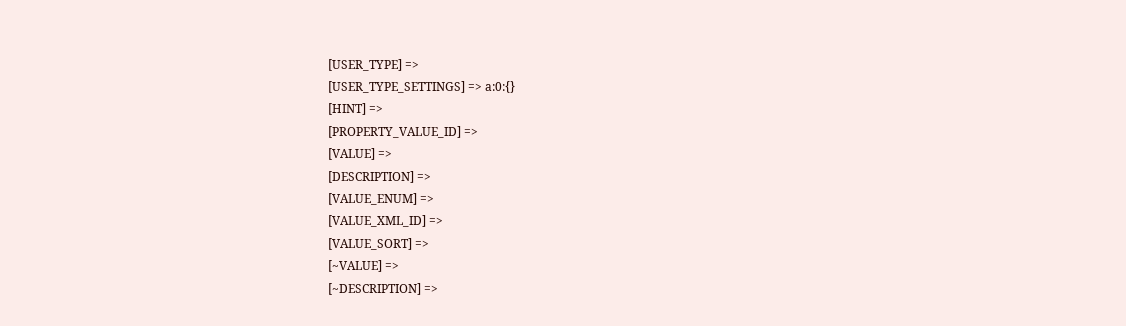[USER_TYPE] =>
[USER_TYPE_SETTINGS] => a:0:{}
[HINT] =>
[PROPERTY_VALUE_ID] =>
[VALUE] =>
[DESCRIPTION] =>
[VALUE_ENUM] =>
[VALUE_XML_ID] =>
[VALUE_SORT] =>
[~VALUE] =>
[~DESCRIPTION] =>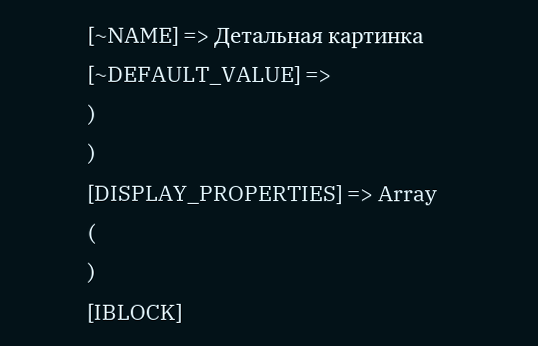[~NAME] => Детальная картинка
[~DEFAULT_VALUE] =>
)
)
[DISPLAY_PROPERTIES] => Array
(
)
[IBLOCK]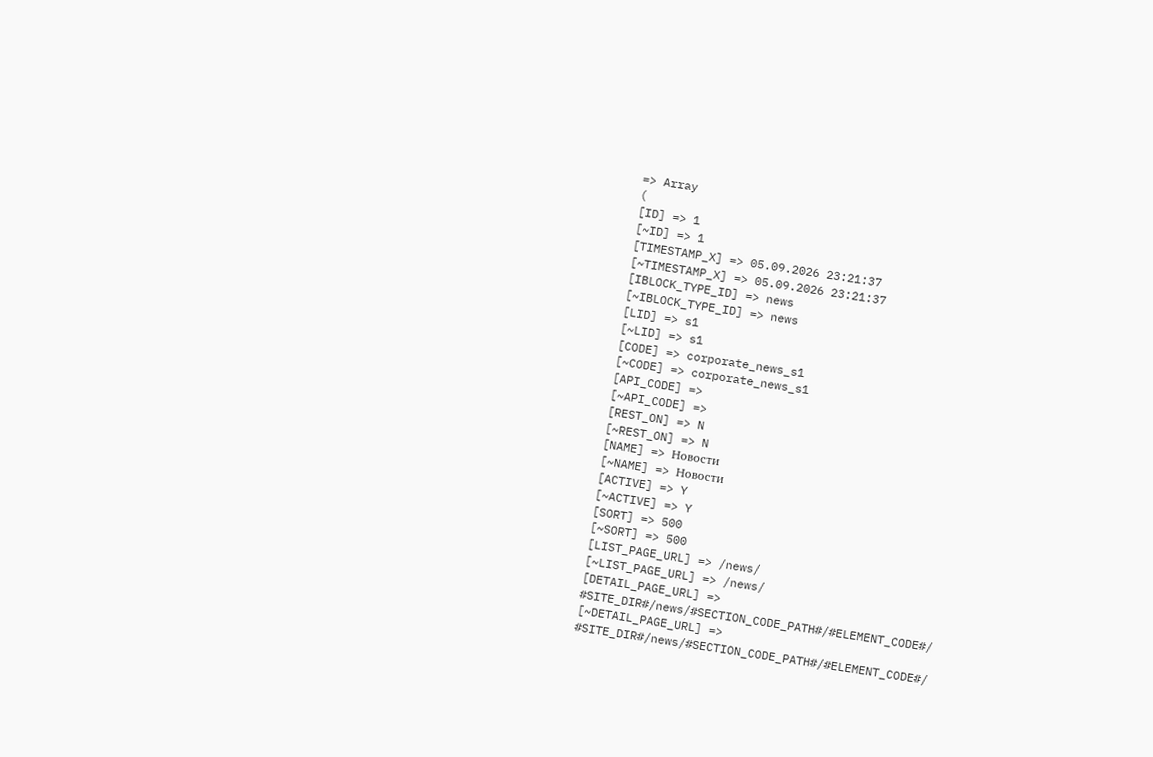=> Array
(
[ID] => 1
[~ID] => 1
[TIMESTAMP_X] => 05.09.2026 23:21:37
[~TIMESTAMP_X] => 05.09.2026 23:21:37
[IBLOCK_TYPE_ID] => news
[~IBLOCK_TYPE_ID] => news
[LID] => s1
[~LID] => s1
[CODE] => corporate_news_s1
[~CODE] => corporate_news_s1
[API_CODE] =>
[~API_CODE] =>
[REST_ON] => N
[~REST_ON] => N
[NAME] => Новости
[~NAME] => Новости
[ACTIVE] => Y
[~ACTIVE] => Y
[SORT] => 500
[~SORT] => 500
[LIST_PAGE_URL] => /news/
[~LIST_PAGE_URL] => /news/
[DETAIL_PAGE_URL] => #SITE_DIR#/news/#SECTION_CODE_PATH#/#ELEMENT_CODE#/
[~DETAIL_PAGE_URL] => #SITE_DIR#/news/#SECTION_CODE_PATH#/#ELEMENT_CODE#/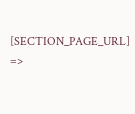[SECTION_PAGE_URL] =>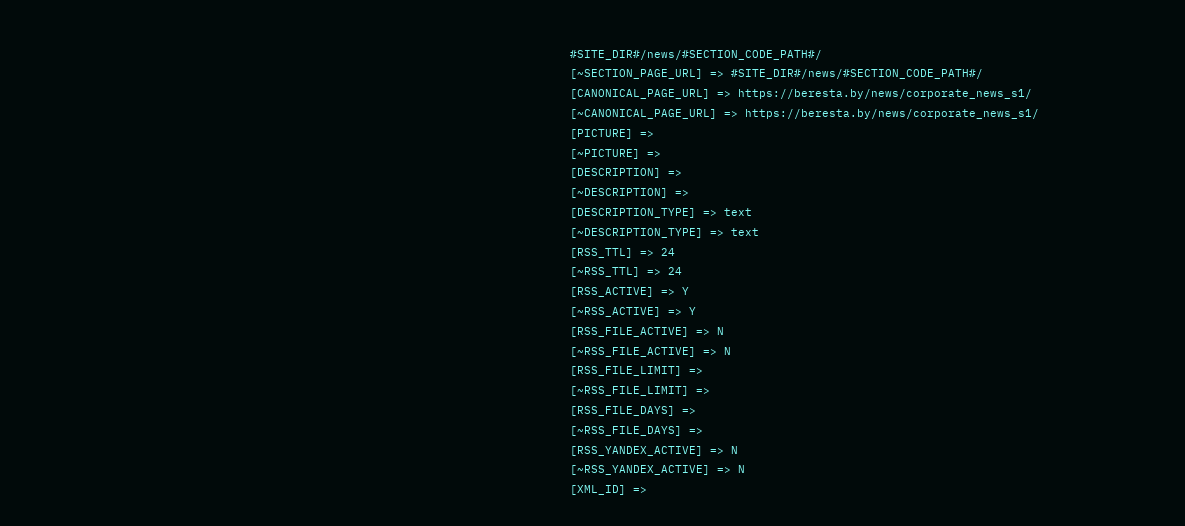#SITE_DIR#/news/#SECTION_CODE_PATH#/
[~SECTION_PAGE_URL] => #SITE_DIR#/news/#SECTION_CODE_PATH#/
[CANONICAL_PAGE_URL] => https://beresta.by/news/corporate_news_s1/
[~CANONICAL_PAGE_URL] => https://beresta.by/news/corporate_news_s1/
[PICTURE] =>
[~PICTURE] =>
[DESCRIPTION] =>
[~DESCRIPTION] =>
[DESCRIPTION_TYPE] => text
[~DESCRIPTION_TYPE] => text
[RSS_TTL] => 24
[~RSS_TTL] => 24
[RSS_ACTIVE] => Y
[~RSS_ACTIVE] => Y
[RSS_FILE_ACTIVE] => N
[~RSS_FILE_ACTIVE] => N
[RSS_FILE_LIMIT] =>
[~RSS_FILE_LIMIT] =>
[RSS_FILE_DAYS] =>
[~RSS_FILE_DAYS] =>
[RSS_YANDEX_ACTIVE] => N
[~RSS_YANDEX_ACTIVE] => N
[XML_ID] =>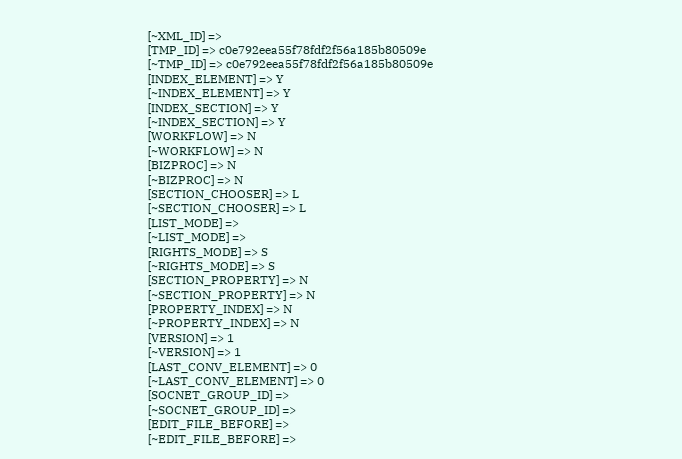[~XML_ID] =>
[TMP_ID] => c0e792eea55f78fdf2f56a185b80509e
[~TMP_ID] => c0e792eea55f78fdf2f56a185b80509e
[INDEX_ELEMENT] => Y
[~INDEX_ELEMENT] => Y
[INDEX_SECTION] => Y
[~INDEX_SECTION] => Y
[WORKFLOW] => N
[~WORKFLOW] => N
[BIZPROC] => N
[~BIZPROC] => N
[SECTION_CHOOSER] => L
[~SECTION_CHOOSER] => L
[LIST_MODE] =>
[~LIST_MODE] =>
[RIGHTS_MODE] => S
[~RIGHTS_MODE] => S
[SECTION_PROPERTY] => N
[~SECTION_PROPERTY] => N
[PROPERTY_INDEX] => N
[~PROPERTY_INDEX] => N
[VERSION] => 1
[~VERSION] => 1
[LAST_CONV_ELEMENT] => 0
[~LAST_CONV_ELEMENT] => 0
[SOCNET_GROUP_ID] =>
[~SOCNET_GROUP_ID] =>
[EDIT_FILE_BEFORE] =>
[~EDIT_FILE_BEFORE] =>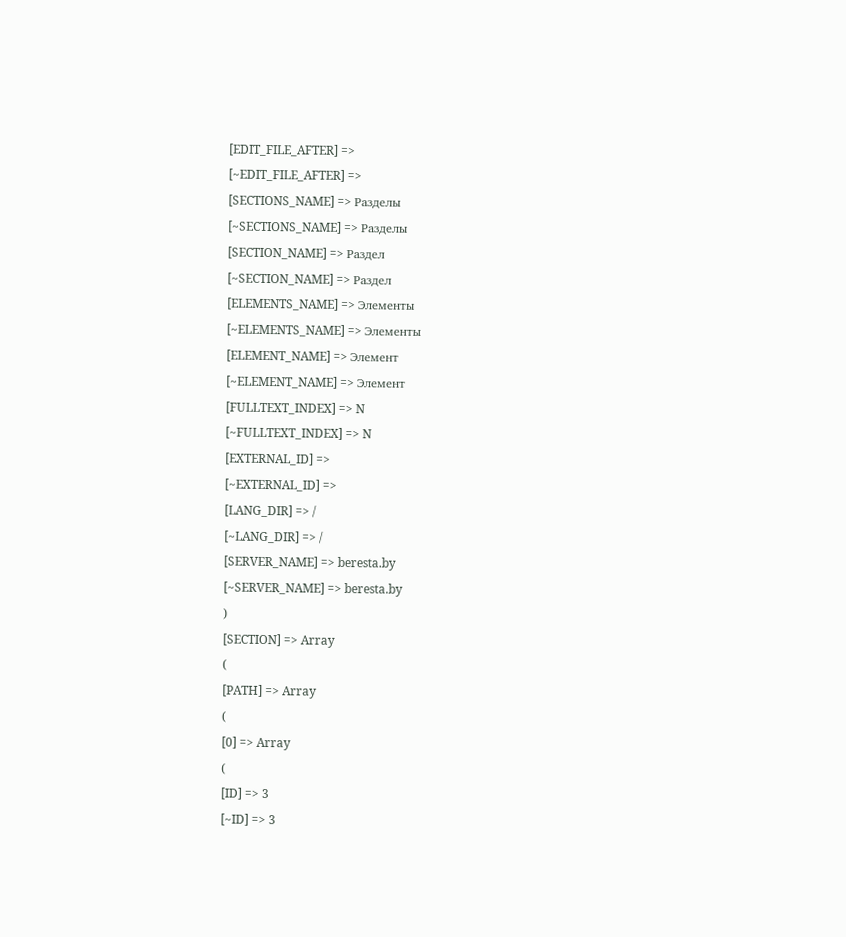[EDIT_FILE_AFTER] =>
[~EDIT_FILE_AFTER] =>
[SECTIONS_NAME] => Разделы
[~SECTIONS_NAME] => Разделы
[SECTION_NAME] => Раздел
[~SECTION_NAME] => Раздел
[ELEMENTS_NAME] => Элементы
[~ELEMENTS_NAME] => Элементы
[ELEMENT_NAME] => Элемент
[~ELEMENT_NAME] => Элемент
[FULLTEXT_INDEX] => N
[~FULLTEXT_INDEX] => N
[EXTERNAL_ID] =>
[~EXTERNAL_ID] =>
[LANG_DIR] => /
[~LANG_DIR] => /
[SERVER_NAME] => beresta.by
[~SERVER_NAME] => beresta.by
)
[SECTION] => Array
(
[PATH] => Array
(
[0] => Array
(
[ID] => 3
[~ID] => 3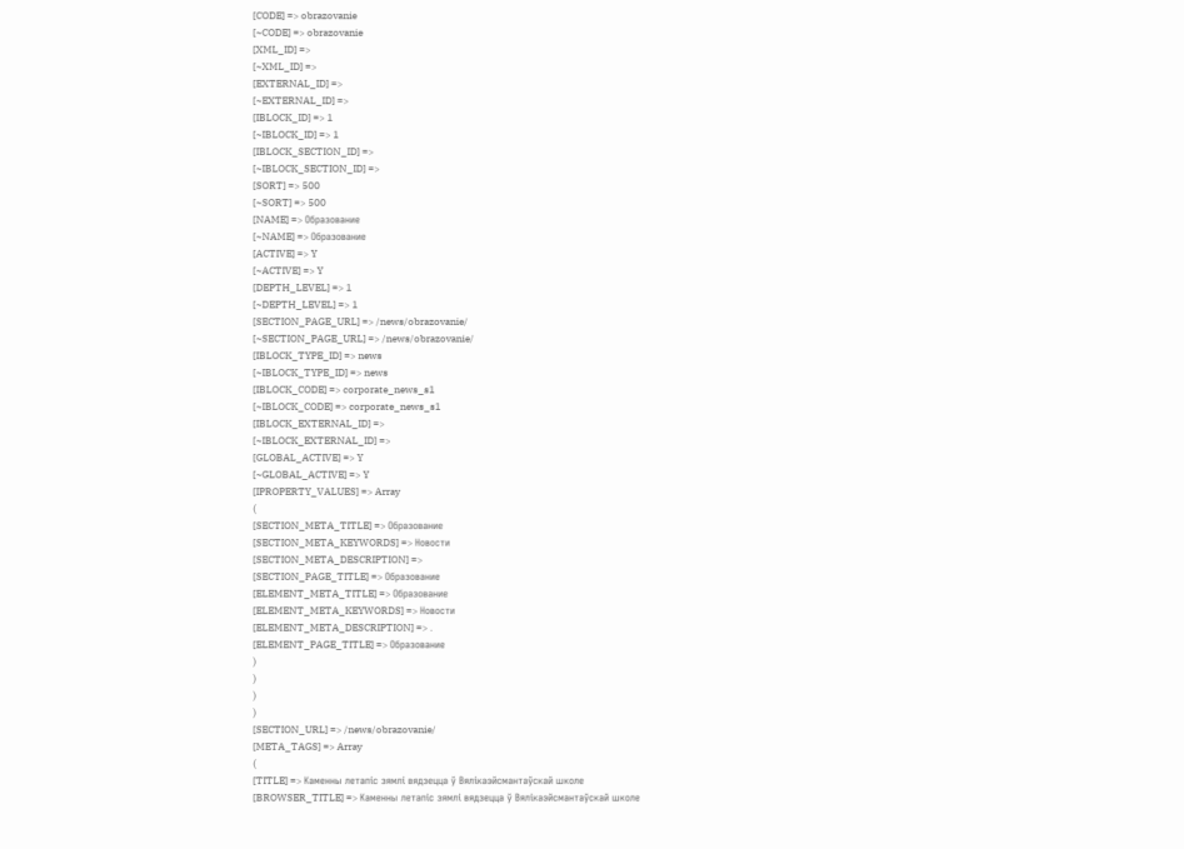[CODE] => obrazovanie
[~CODE] => obrazovanie
[XML_ID] =>
[~XML_ID] =>
[EXTERNAL_ID] =>
[~EXTERNAL_ID] =>
[IBLOCK_ID] => 1
[~IBLOCK_ID] => 1
[IBLOCK_SECTION_ID] =>
[~IBLOCK_SECTION_ID] =>
[SORT] => 500
[~SORT] => 500
[NAME] => Образование
[~NAME] => Образование
[ACTIVE] => Y
[~ACTIVE] => Y
[DEPTH_LEVEL] => 1
[~DEPTH_LEVEL] => 1
[SECTION_PAGE_URL] => /news/obrazovanie/
[~SECTION_PAGE_URL] => /news/obrazovanie/
[IBLOCK_TYPE_ID] => news
[~IBLOCK_TYPE_ID] => news
[IBLOCK_CODE] => corporate_news_s1
[~IBLOCK_CODE] => corporate_news_s1
[IBLOCK_EXTERNAL_ID] =>
[~IBLOCK_EXTERNAL_ID] =>
[GLOBAL_ACTIVE] => Y
[~GLOBAL_ACTIVE] => Y
[IPROPERTY_VALUES] => Array
(
[SECTION_META_TITLE] => Образование
[SECTION_META_KEYWORDS] => Новости
[SECTION_META_DESCRIPTION] =>
[SECTION_PAGE_TITLE] => Образование
[ELEMENT_META_TITLE] => Образование
[ELEMENT_META_KEYWORDS] => Новости
[ELEMENT_META_DESCRIPTION] => .
[ELEMENT_PAGE_TITLE] => Образование
)
)
)
)
[SECTION_URL] => /news/obrazovanie/
[META_TAGS] => Array
(
[TITLE] => Каменны летапіс зямлі вядзецца ў Вялікаэйсмантаўскай школе
[BROWSER_TITLE] => Каменны летапіс зямлі вядзецца ў Вялікаэйсмантаўскай школе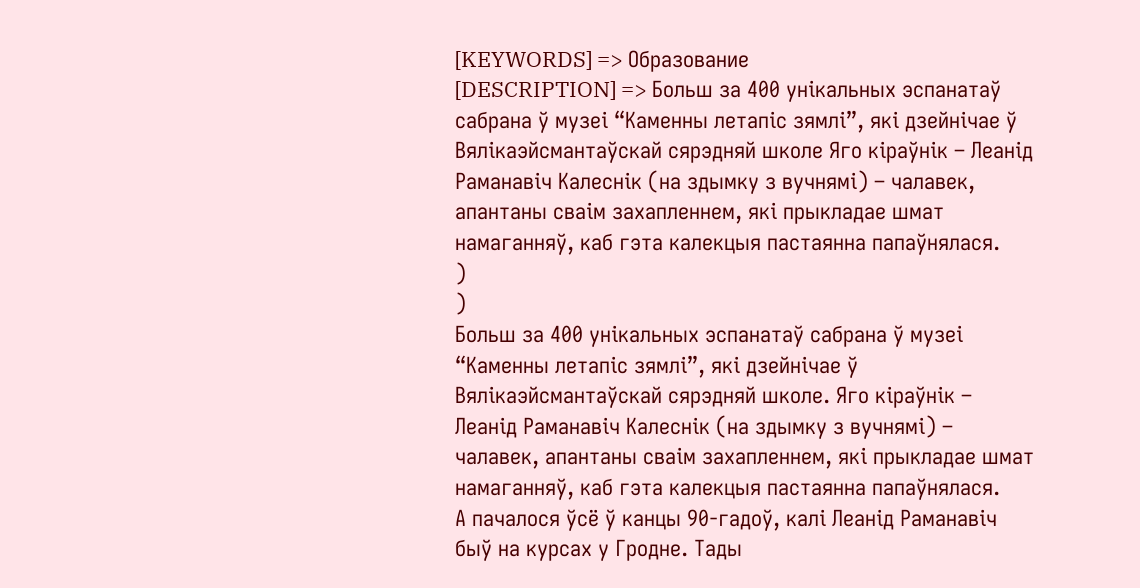[KEYWORDS] => Образование
[DESCRIPTION] => Больш за 400 унікальных эспанатаў сабрана ў музеі “Каменны летапіс зямлі”, які дзейнічае ў Вялікаэйсмантаўскай сярэдняй школе Яго кіраўнік – Леанід Раманавіч Калеснік (на здымку з вучнямі) – чалавек, апантаны сваім захапленнем, які прыкладае шмат намаганняў, каб гэта калекцыя пастаянна папаўнялася.
)
)
Больш за 400 унікальных эспанатаў сабрана ў музеі “Каменны летапіс зямлі”, які дзейнічае ў Вялікаэйсмантаўскай сярэдняй школе. Яго кіраўнік – Леанід Раманавіч Калеснік (на здымку з вучнямі) – чалавек, апантаны сваім захапленнем, які прыкладае шмат намаганняў, каб гэта калекцыя пастаянна папаўнялася.
А пачалося ўсё ў канцы 90-гадоў, калі Леанід Раманавіч быў на курсах у Гродне. Тады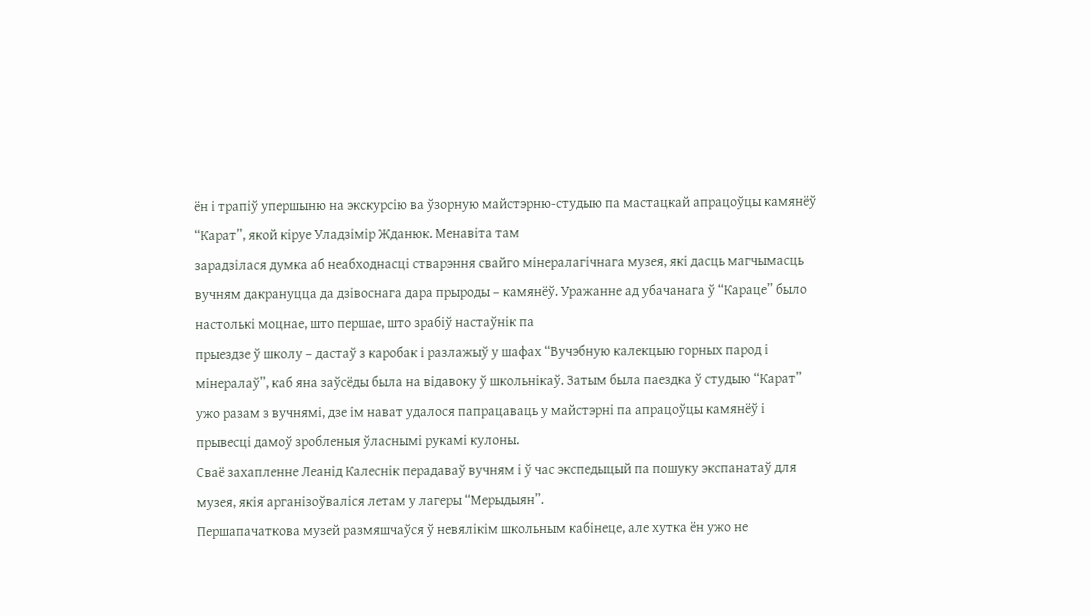ён і трапіў упершыню на экскурсію ва ўзорную майстэрню-студыю па мастацкай апрацоўцы камянёў “Карат”, якой кіруе Уладзімір Жданюк. Менавіта там
зарадзілася думка аб неабходнасці стварэння свайго мінералагічнага музея, які дасць магчымасць вучням дакрануцца да дзівоснага дара прыроды – камянёў. Уражанне ад убачанага ў “Караце” было настолькі моцнае, што першае, што зрабіў настаўнік па
прыездзе ў школу – дастаў з каробак і разлажыў у шафах “Вучэбную калекцыю горных парод і мінералаў”, каб яна заўсёды была на відавоку ў школьнікаў. Затым была паездка ў студыю “Карат” ужо разам з вучнямі, дзе ім нават удалося папрацаваць у майстэрні па апрацоўцы камянёў і прывесці дамоў зробленыя ўласнымі рукамі кулоны.
Сваё захапленне Леанід Калеснік перадаваў вучням і ў час экспедыцый па пошуку экспанатаў для музея, якія арганізоўваліся летам у лагеры “Мерыдыян”.
Першапачаткова музей размяшчаўся ў невялікім школьным кабінеце, але хутка ён ужо не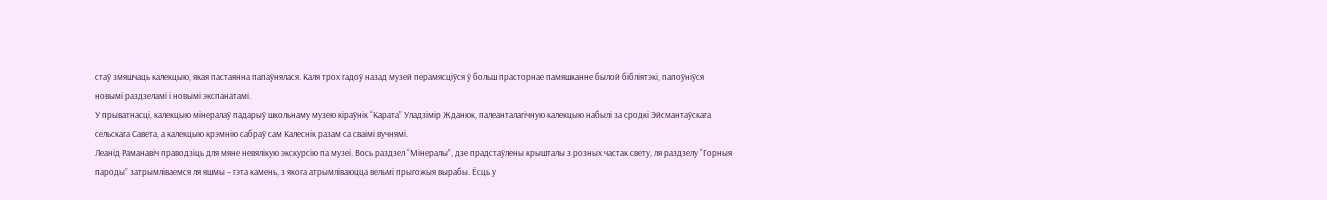стаў змяшчаць калекцыю, якая пастаянна папаўнялася. Каля трох гадоў назад музей перамясціўся ў больш прасторнае памяшканне былой бібліятэкі, папоўніўся
новымі раздзеламі і новымі экспанатамі.
У прыватнасці, калекцыю мінералаў падарыў школьнаму музею кіраўнік “Карата” Уладзімір Жданюк, палеанталагічную калекцыю набылі за сродкі Эйсмантаўскага сельскага Савета, а калекцыю крэмнію сабраў сам Калеснік разам са сваімі вучнямі.
Леанід Раманавіч праводзіць для мяне невялікую экскурсію па музеі. Вось раздзел “Мінералы”, дзе прадстаўлены крышталы з розных частак свету, ля раздзелу “Горныя пароды” затрымліваемся ля яшмы – гэта камень, з якога атрымліваюцца вельмі прыгожыя вырабы. Ёсць у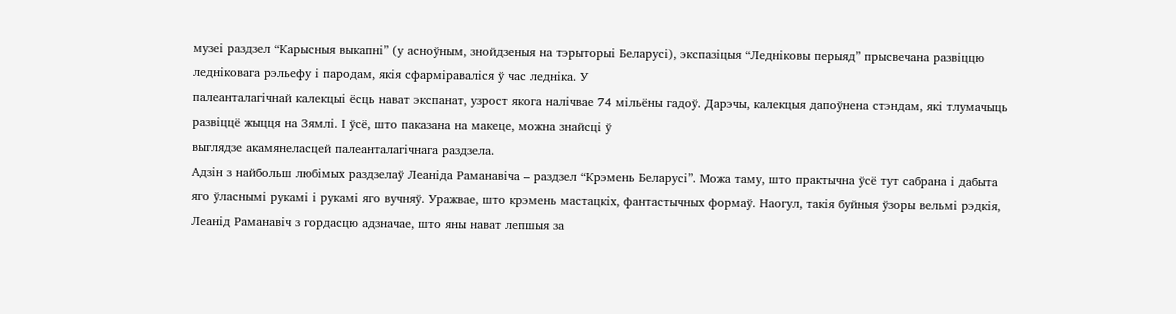музеі раздзел “Карысныя выкапні” (у асноўным, знойдзеныя на тэрыторыі Беларусі), экспазіцыя “Ледніковы перыяд” прысвечана развіццю ледніковага рэльефу і пародам, якія сфарміраваліся ў час ледніка. У
палеанталагічнай калекцыі ёсць нават экспанат, узрост якога налічвае 74 мільёны гадоў. Дарэчы, калекцыя дапоўнена стэндам, які тлумачыць развіццё жыцця на Зямлі. І ўсё, што паказана на макеце, можна знайсці ў
выглядзе акамянеласцей палеанталагічнага раздзела.
Адзін з найбольш любімых раздзелаў Леаніда Раманавіча – раздзел “Крэмень Беларусі”. Можа таму, што практычна ўсё тут сабрана і дабыта яго ўласнымі рукамі і рукамі яго вучняў. Уражвае, што крэмень мастацкіх, фантастычных формаў. Наогул, такія буйныя ўзоры вельмі рэдкія, Леанід Раманавіч з гордасцю адзначае, што яны нават лепшыя за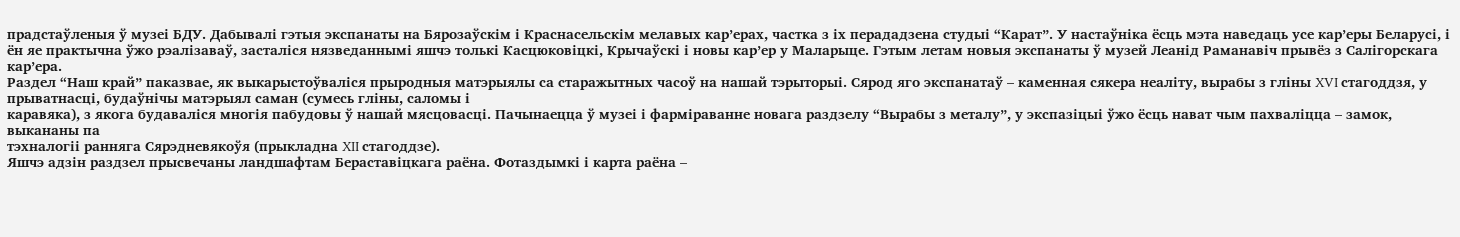прадстаўленыя ў музеі БДУ. Дабывалі гэтыя экспанаты на Бярозаўскім і Краснасельскім мелавых кар’ерах, частка з іх перададзена студыі “Карат”. У настаўніка ёсць мэта наведаць усе кар’еры Беларусі, і ён яе практычна ўжо рэалізаваў, засталіся нязведаннымі яшчэ толькі Касцюковіцкі, Крычаўскі і новы кар’ер у Маларыце. Гэтым летам новыя экспанаты ў музей Леанід Раманавіч прывёз з Салігорскага кар’ера.
Раздел “Наш край” паказвае, як выкарыстоўваліся прыродныя матэрыялы са старажытных часоў на нашай тэрыторыі. Сярод яго экспанатаў – каменная сякера неаліту, вырабы з гліны XVI стагоддзя, у прыватнасці, будаўнічы матэрыял саман (сумесь гліны, саломы і
каравяка), з якога будаваліся многія пабудовы ў нашай мясцовасці. Пачынаецца ў музеі і фарміраванне новага раздзелу “Вырабы з металу”, у экспазіцыі ўжо ёсць нават чым пахваліцца – замок, выкананы па
тэхналогіі ранняга Сярэдневякоўя (прыкладна XII стагоддзе).
Яшчэ адзін раздзел прысвечаны ландшафтам Бераставіцкага раёна. Фотаздымкі і карта раёна –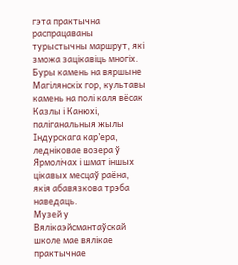гэта практычна распрацаваны турыстычны маршрут, які зможа зацікавіць многіх. Буры камень на вяршыне Магілянскіх гор, культавы камень на полі каля вёсак Казлы і Канюхі, паліганальныя жылы Індурскага кар’ера, ледніковае возера ў Ярмолічах і шмат іншых цікавых месцаў раёна, якія абавязкова трэба наведаць.
Музей у Вялікаэйсмантаўскай школе мае вялікае практычнае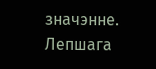значэнне.
Лепшага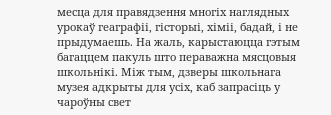месца для правядзення многіх наглядных урокаў геаграфіі, гісторыі, хіміі, бадай, і не прыдумаешь. На жаль, карыстаюцца гэтым багаццем пакуль што пераважна мясцовыя школьнікі. Між тым, дзверы школьнага музея адкрыты для усіх, каб запрасіць у чароўны свет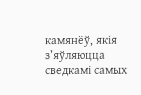камянёў, якія з’яўляюцца сведкамі самых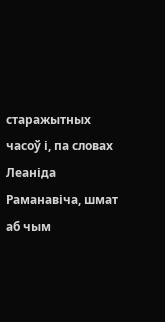старажытных часоў і, па словах Леаніда Раманавіча, шмат аб чым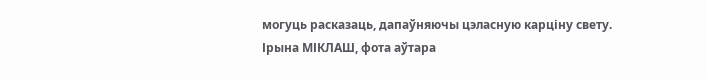могуць расказаць, дапаўняючы цэласную карціну свету.
Ірына МІКЛАШ, фота аўтара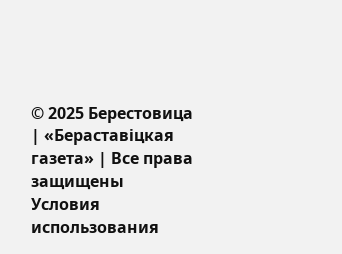© 2025 Берестовица | «Бераставiцкая газета» | Все права защищены
Условия использования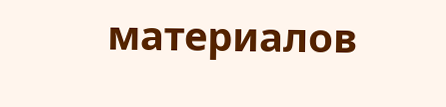материалов